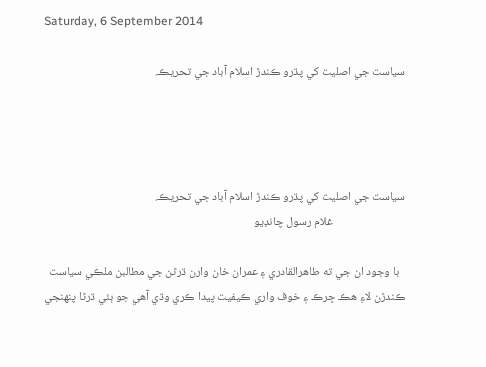Saturday, 6 September 2014

سياست جي اصليت کي پڌرو ڪندڙ اسلام آباد جي تحريڪ.




سياست جي اصليت کي پڌرو ڪندڙ اسلام آباد جي تحريڪ.
                           غلام رسول چانڊيو

  با وجود ان جي ته طاھرالقادري ۽ عمران خان وارن ڌرڻن جي مطالبن ملڪي سياست ڪندڙن لاءِ ھڪ ڇرڪ ۽ خوف واري ڪيفيت پيدا ڪري وڌي آھي جو ٻئي ڌرڻا پنھنجي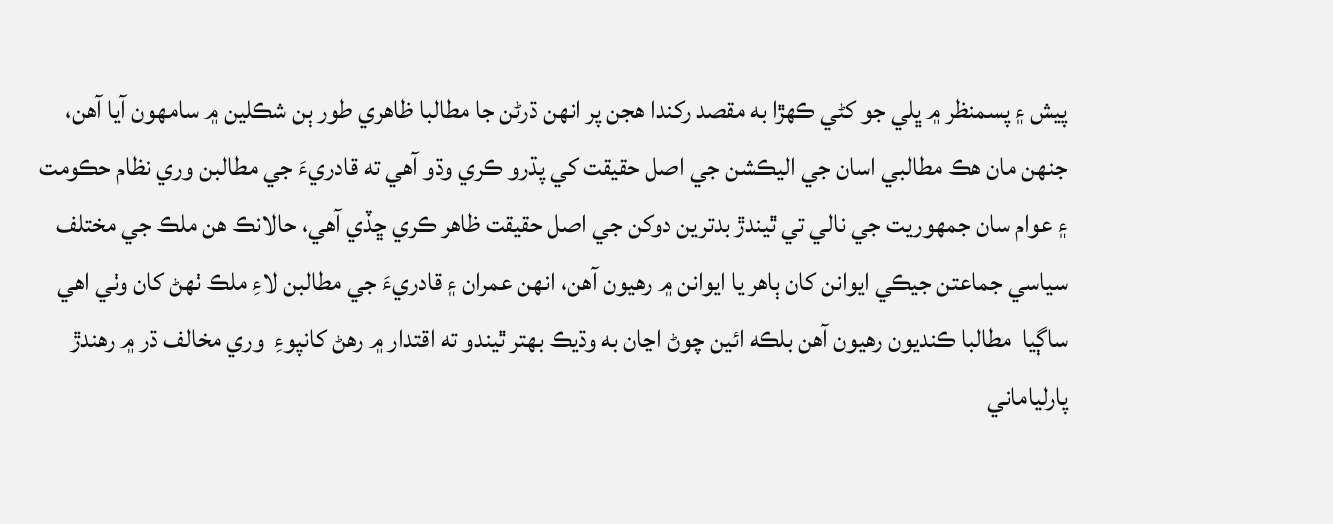پيش ۽ پسمنظر ۾ ڀلي جو کڻي ڪھڙا به مقصد رکندا ھجن پر انھن ڌرڻن جا مطالبا ظاھري طور ٻن شڪلين ۾ سامھون آيا آھن، جنھن مان ھڪ مطالبي اسان جي اليڪشن جي اصل حقيقت کي پڌرو ڪري وڌو آھي ته قادريءَ جي مطالبن وري نظام حڪومت ۽ عوام سان جمھوريت جي نالي تي ٿيندڙ بدترين دوکن جي اصل حقيقت ظاھر ڪري ڇڏي آھي، حالانڪ ھن ملڪ جي مختلف سياسي جماعتن جيڪي ايوانن کان ٻاھر يا ايوانن ۾ رھيون آھن، انھن عمران ۽ قادريءَ جي مطالبن لاءِ ملڪ ٺھڻ کان وٺي اھي ساڳيا  مطالبا ڪنديون رھيون آھن بلڪه ائين چوڻ اڃان به وڌيڪ بھتر ٿيندو ته اقتدار ۾ رھڻ کانپوءِ  وري مخالف ڌر ۾ رھندڙ پارلياماني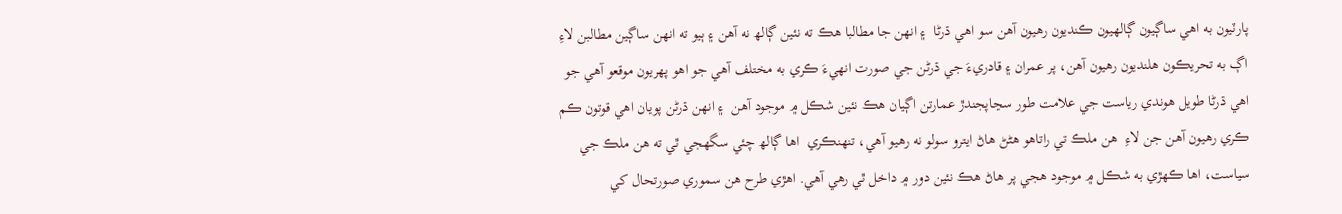پارٽيون به اھي ساڳيون ڳالھيون ڪنديون رھيون آھن سو اھي ڌرڻا  ۽ انھن جا مطالبا ھڪ ته نئين ڳالھ نه آھن ۽ ٻيو ته انھن ساڳين مطالبن لاءِ اڳ به تحريڪون ھلنديون رھيون آھن، پر عمران ۽ قادريءَ جي ڌرڻن جي صورت انھيءَ ڪري به مختلف آھي جو اھو پھريون موقعو آھي جو اھي ڌرڻا طويل ھوندي رياست جي علامت طور سڃاپجندڙ عمارتن اڳيان ھڪ نئين شڪل ۾ موجود آھن  ۽ انھن ڌرڻن پويان اھي قوتون ڪم ڪري رھيون آھن جن لاءِ  ھن ملڪ تي راتاھو ھڻڻ ھاڻ ايترو سولو نه رھيو آھي، تنھنڪري  اھا ڳالھ چئي سگھجي ٿي ته ھن ملڪ جي سياست، اھا ڪھڙي به شڪل ۾ موجود ھجي پر ھاڻ ھڪ نئين دور ۾ داخل ٿي رھي آھي. اھڙي طرح ھن سموري صورتحال کي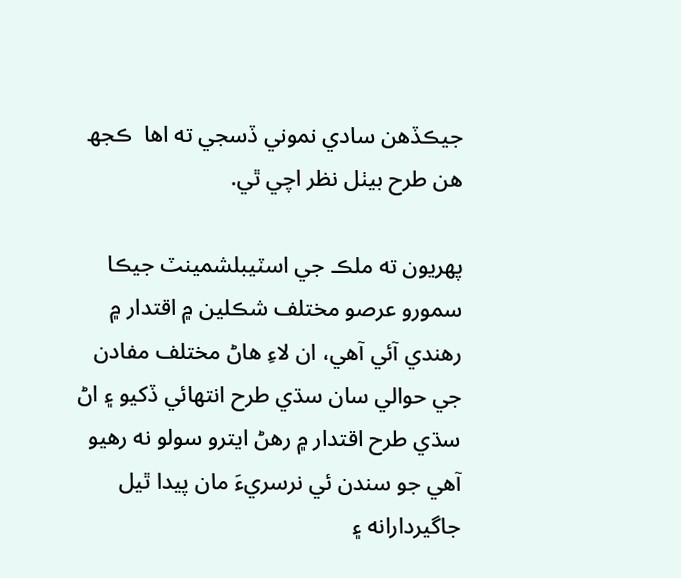جيڪڏھن سادي نموني ڏسجي ته اھا  ڪجھ ھن طرح بيٺل نظر اچي ٿي.

پھريون ته ملڪ جي اسٽيبلشمينٽ جيڪا سمورو عرصو مختلف شڪلين ۾ اقتدار ۾ رھندي آئي آھي، ان لاءِ ھاڻ مختلف مفادن جي حوالي سان سڌي طرح انتھائي ڏکيو ۽ اڻ سڌي طرح اقتدار ۾ رھڻ ايترو سولو نه رھيو آھي جو سندن ئي نرسريءَ مان پيدا ٿيل جاگيردارانه ۽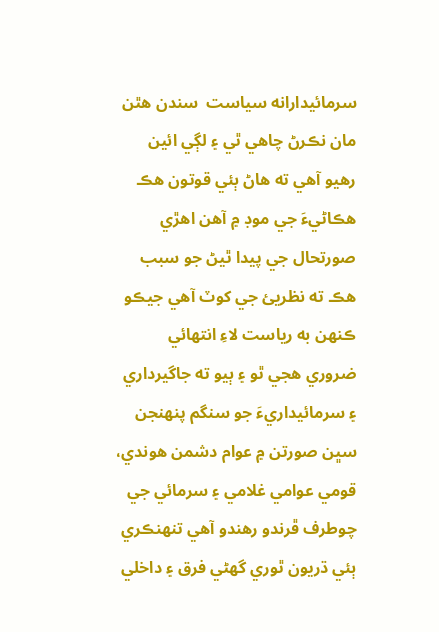سرمائيدارانه سياست  سندن ھٿن مان نڪرڻ چاھي ٿي ۽ لڳي ائين رھيو آھي ته ھاڻ ٻئي قوتون ھڪ ھڪاڻيءَ جي موڊ ۾ آھن اھڙي صورتحال جي پيدا ٿيڻ جو سبب ھڪ ته نظريئ جي کوٽ آھي جيڪو ڪنھن به رياست لاءِ انتھائي ضروري ھجي ٿو ۽ ٻيو ته جاگيرداري ۽ سرمائيداريءَ جو سنگم پنھنجن سڀن صورتن ۾ عوام دشمن ھوندي، قومي عوامي غلامي ۽ سرمائي جي چوطرف ڦرندو رھندو آھي تنھنڪري ٻئي ڌريون ٿوري گھڻي فرق ۽ داخلي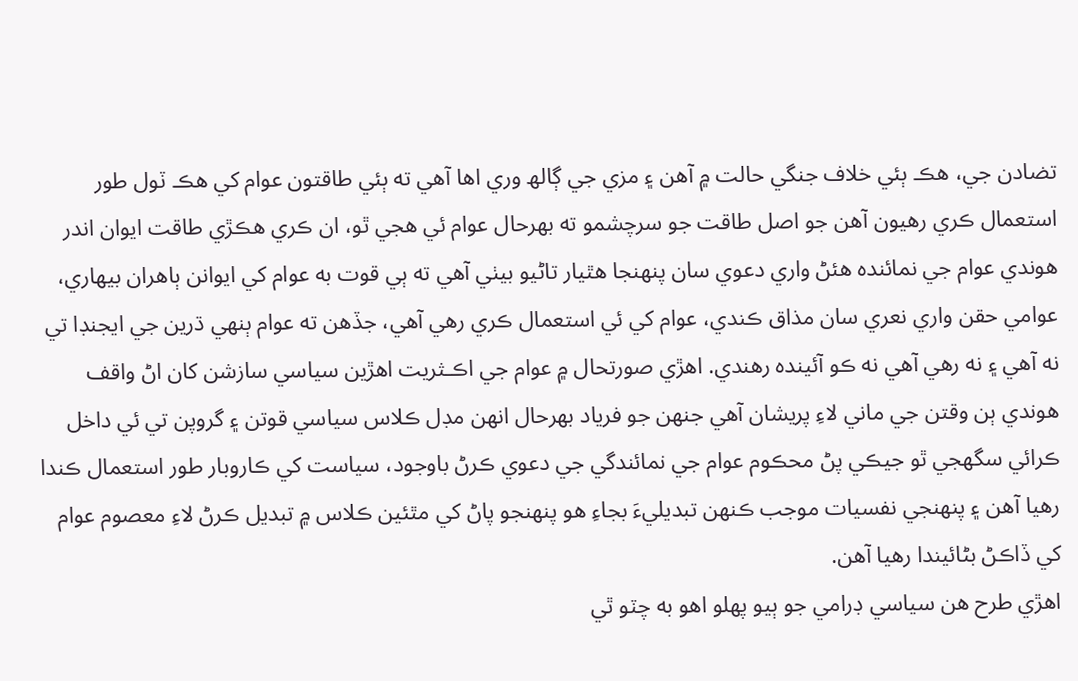تضادن جي، ھڪ ٻئي خلاف جنگي حالت ۾ آھن ۽ مزي جي ڳالھ وري اھا آھي ته ٻئي طاقتون عوام کي ھڪ ٽول طور استعمال ڪري رھيون آھن جو اصل طاقت جو سرچشمو ته بھرحال عوام ئي ھجي ٿو، ان ڪري ھڪڙي طاقت ايوان اندر ھوندي عوام جي نمائنده ھئڻ واري دعوي سان پنھنجا ھٿيار تاڻيو بيٺي آھي ته ٻي قوت به عوام کي ايوانن ٻاھران بيھاري، عوامي حقن واري نعري سان مذاق ڪندي، عوام کي ئي استعمال ڪري رھي آھي، جڏھن ته عوام ٻنھي ڌرين جي ايجنڊا تي نه آھي ۽ نه رھي آھي نه ڪو آئينده رھندي. اھڙي صورتحال ۾ عوام جي اڪـثريت اھڙين سياسي سازشن کان اڻ واقف ھوندي ٻن وقتن جي ماني لاءِ پريشان آھي جنھن جو فرياد بھرحال انھن مڊل ڪلاس سياسي قوتن ۽ گروپن تي ئي داخل ڪرائي سگھجي ٿو جيڪي پڻ محڪوم عوام جي نمائندگي جي دعوي ڪرڻ باوجود، سياست کي ڪاروبار طور استعمال ڪندا رھيا آھن ۽ پنھنجي نفسيات موجب ڪنھن تبديليءَ بجاءِ ھو پنھنجو پاڻ کي مٿئين ڪلاس ۾ تبديل ڪرڻ لاءِ معصوم عوام کي ڏاڪڻ بڻائيندا رھيا آھن.
اھڙي طرح ھن سياسي ڊرامي جو ٻيو پھلو اھو به چٽو ٿي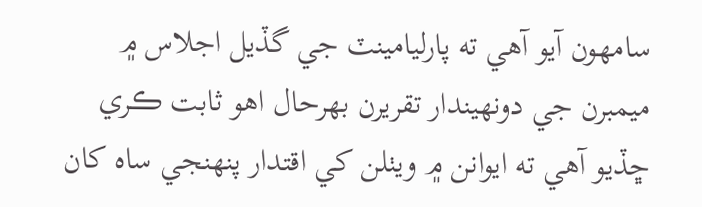سامھون آيو آھي ته پارليامينٽ جي گڏيل اجلاس ۾ ميمبرن جي دونھيندار تقريرن بھرحال اھو ثابت ڪري ڇڏيو آھي ته ايوانن ۾ ويٺلن کي اقتدار پنھنجي ساه کان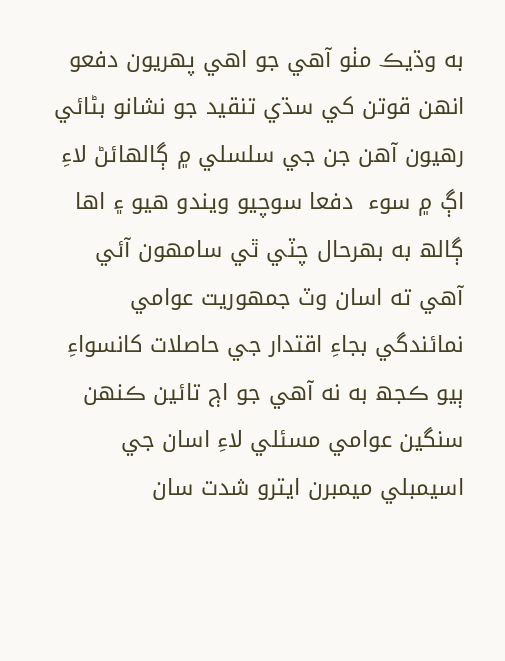به وڌيڪ مٺو آھي جو اھي پھريون دفعو انھن قوتن کي سڌي تنقيد جو نشانو بڻائي رھيون آھن جن جي سلسلي ۾ ڳالھائڻ لاءِ اڳ ۾ سوء  دفعا سوچيو ويندو ھيو ۽ اھا ڳالھ به بھرحال چٽي ٿي سامھون آئي آھي ته اسان وٽ جمھوريت عوامي نمائندگي بجاءِ اقتدار جي حاصلات کانسواءِ ٻيو ڪجھ به نه آھي جو اڄ تائين ڪنھن سنگين عوامي مسئلي لاءِ اسان جي اسيمبلي ميمبرن ايترو شدت سان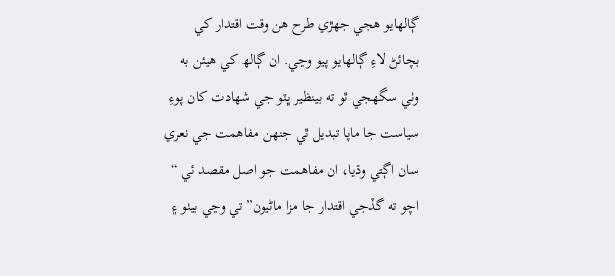ڳالھايو ھجي جھڙي طرح ھن وقت اقتدار کي بچائڻ لاءِ ڳالھايو پيو وڃي. ان ڳالھ کي ھيئن به وٺي سگھجي ٿو ته بينظير ڀٽو جي شھادت کان پوءِ سياست جا ماپا تبديل ٿي جنھن مفاھمت جي نعري سان اڳتي وڌيا، ان مفاھمت جو اصل مقصد ئي “ اچو ته گڏجي اقتدار جا مزا ماڻيون” تي وڃي بيٺو ۽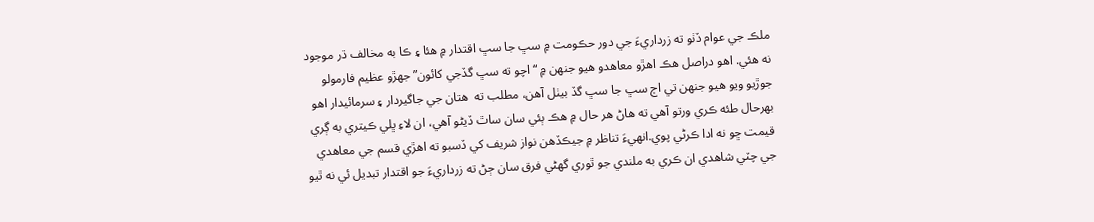ملڪ جي عوام ڏٺو ته زرداريءَ جي دور حڪومت ۾ سڀ جا سڀ اقتدار ۾ ھئا ۽ ڪا به مخالف ڌر موجود نه ھئي. اھو دراصل ھڪ اھڙو معاھدو ھيو جنھن ۾ “اچو ته سڀ گڏجي کائون” جھڙو عظيم فارمولو جوڙيو ويو ھيو جنھن تي اڄ سڀ جا سڀ گڏ بيٺل آھن، مطلب ته  ھتان جي جاگيردار ۽ سرمائيدار اھو بھرحال طئه ڪري ورتو آھي ته ھاڻ ھر حال ۾ ھڪ ٻئي سان ساٿ ڏيڻو آھي، ان لاءِ ڀلي ڪيتري به ڳري قيمت ڇو نه ادا ڪرڻي پوي.انھيءَ تناظر ۾ جيڪڏھن نواز شريف کي ڏسبو ته اھڙي قسم جي معاھدي جي چٽي شاھدي ان ڪري به ملندي جو ٿوري گھڻي فرق سان ڄڻ ته زرداريءَ جو اقتدار تبديل ئي نه ٿيو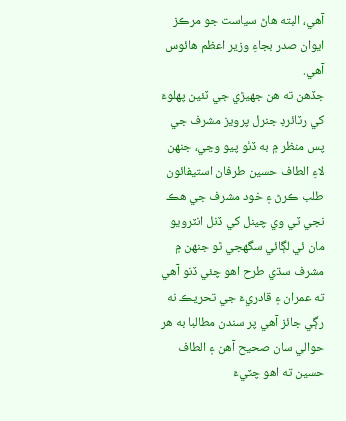آھي، البته ھاڻ سياست جو مرڪز ايوان صدر بجاءِ وزير اعظم ھائوس آھي.
جڏھن ته ھن جھيڙي جي ٽئين پھلوءَ کي رٽائرڊ جنرل پرويز مشرف جي پس منظر ۾ به ڏٺو پيو وڃي، جنھن لاءِ الطاف حسين طرفان استيفائون طلب ڪرڻ ۽ خود مشرف جي ھڪ نجي ٽي وي چينل کي ڏنل انٽرويو مان ئي لڳائي سگھجي ٿو جنھن ۾ مشرف سڌي طرح اھو چئي ڏنو آھي ته عمران ۽ قادريءَ جي تحريڪ نه رڳي جائز آھي پر سندن مطالبا به ھر حوالي سان صحيح آھن ۽ الطاف حسين ته اھو چٽيءَ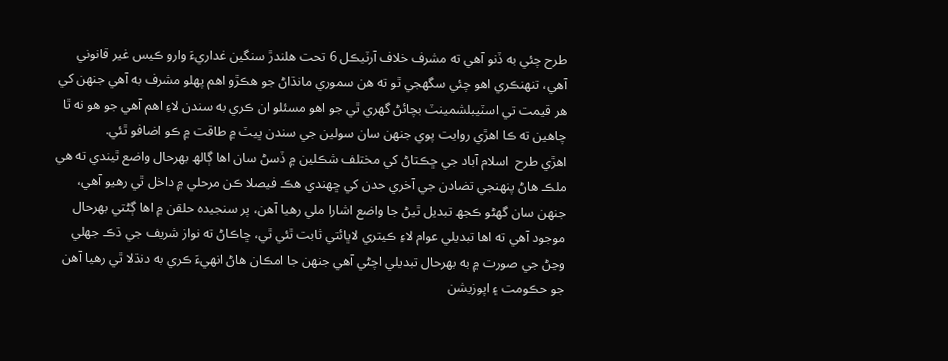طرح چئي به ڏنو آھي ته مشرف خلاف آرٽيڪل 6 تحت ھلندڙ سنگين غداريءَ وارو ڪيس غير قانوني آھي، تنھنڪري اھو چئي سگھجي ٿو ته ھن سموري مانڌاڻ جو ھڪڙو اھم پھلو مشرف به آھي جنھن کي ھر قيمت تي اسٽيبلشمينٽ بچائڻ گھري ٿي جو اھو مسئلو ان ڪري به سندن لاءِ اھم آھي جو ھو نه ٿا چاھين ته ڪا اھڙي روايت پوي جنھن سان سولين جي سندن ڀيٽ ۾ طاقت ۾ ڪو اضافو ٿئي.
اھڙي طرح  اسلام آباد جي ڇڪتاڻ کي مختلف شڪلين ۾ ڏسڻ سان اھا ڳالھ بھرحال واضع ٿيندي ته ھي ملڪ ھاڻ پنھنجي تضادن جي آخري حدن کي ڇھندي ھڪ فيصلا ڪن مرحلي ۾ داخل ٿي رھيو آھي، جنھن سان گھڻو ڪجھ تبديل ٿيڻ جا واضع اشارا ملي رھيا آھن، پر سنجيده حلقن ۾ اھا ڳڻتي بھرحال موجود آھي ته اھا تبديلي عوام لاءِ ڪيتري لاڀائتي ثابت ٿئي ٿي، ڇاڪاڻ ته نواز شريف جي ڌڪ جھلي وڃڻ جي صورت ۾ به بھرحال تبديلي اچڻي آھي جنھن جا امڪان ھاڻ انھيءَ ڪري به دنڌلا ٿي رھيا آھن جو حڪومت ۽ اپوزيشن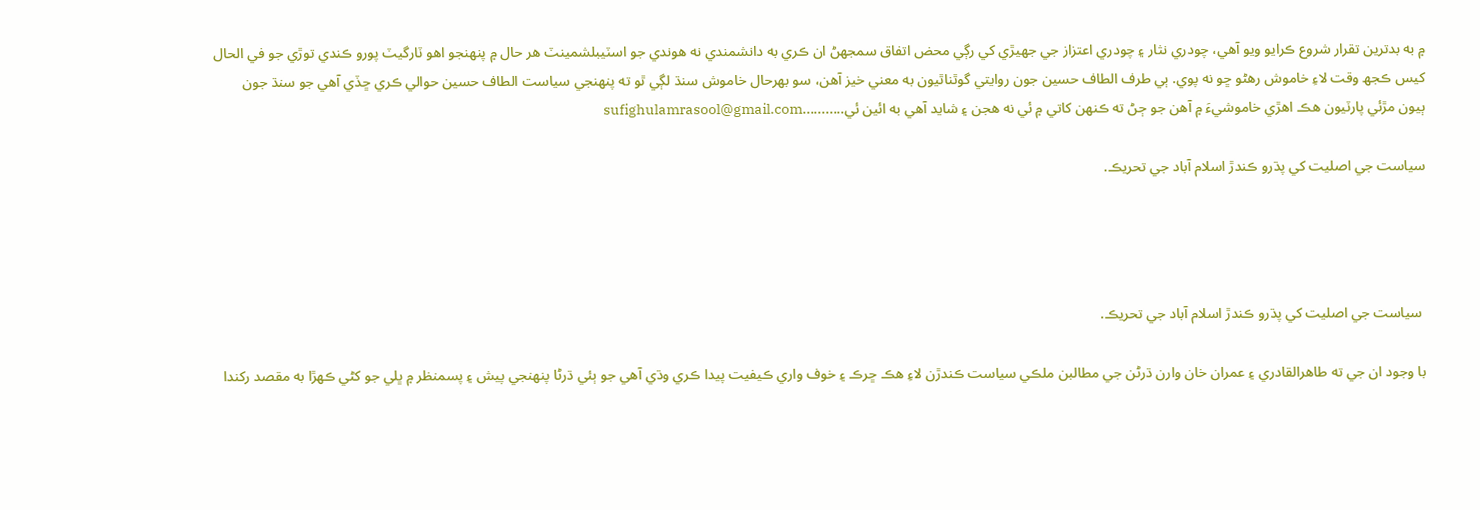۾ به بدترين تقرار شروع ڪرايو ويو آھي، چودري نثار ۽ چودري اعتزاز جي جھيڙي کي رڳي محض اتفاق سمجھڻ ان ڪري به دانشمندي نه ھوندي جو اسٽيبلشمينٽ ھر حال ۾ پنھنجو اھو ٽارگيٽ پورو ڪندي توڙي جو في الحال کيس ڪجھ وقت لاءِ خاموش رھڻو ڇو نه پوي. ٻي طرف الطاف حسين جون روايتي گوٿناٿيون به معني خيز آھن، سو بھرحال خاموش سنڌ لڳي ٿو ته پنھنجي سياست الطاف حسين حوالي ڪري ڇڏي آھي جو سنڌ جون ٻيون مڙئي پارٽيون ھڪ اھڙي خاموشيءَ ۾ آھن جو ڄڻ ته ڪنھن کاتي ۾ ئي نه ھجن ۽ شايد آھي به ائين ئي...........sufighulamrasool@gmail.com

سياست جي اصليت کي پڌرو ڪندڙ اسلام آباد جي تحريڪ.




 سياست جي اصليت کي پڌرو ڪندڙ اسلام آباد جي تحريڪ.

با وجود ان جي ته طاھرالقادري ۽ عمران خان وارن ڌرڻن جي مطالبن ملڪي سياست ڪندڙن لاءِ ھڪ ڇرڪ ۽ خوف واري ڪيفيت پيدا ڪري وڌي آھي جو ٻئي ڌرڻا پنھنجي پيش ۽ پسمنظر ۾ ڀلي جو کڻي ڪھڙا به مقصد رکندا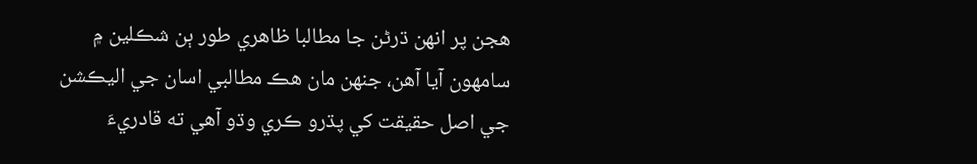ھجن پر انھن ڌرڻن جا مطالبا ظاھري طور ٻن شڪلين ۾ سامھون آيا آھن، جنھن مان ھڪ مطالبي اسان جي اليڪشن جي اصل حقيقت کي پڌرو ڪري وڌو آھي ته قادريءَ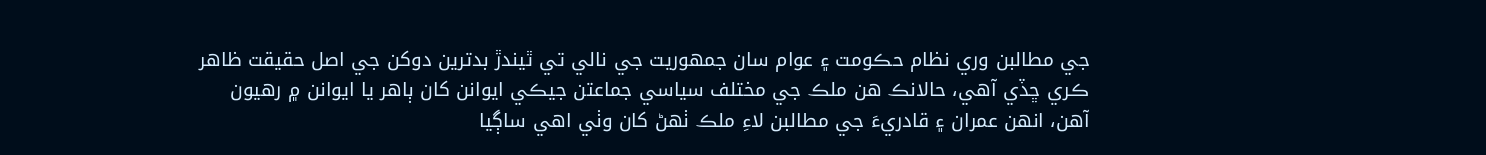جي مطالبن وري نظام حڪومت ۽ عوام سان جمھوريت جي نالي تي ٿيندڙ بدترين دوکن جي اصل حقيقت ظاھر ڪري ڇڏي آھي، حالانڪ ھن ملڪ جي مختلف سياسي جماعتن جيڪي ايوانن کان ٻاھر يا ايوانن ۾ رھيون آھن، انھن عمران ۽ قادريءَ جي مطالبن لاءِ ملڪ ٺھڻ کان وٺي اھي ساڳيا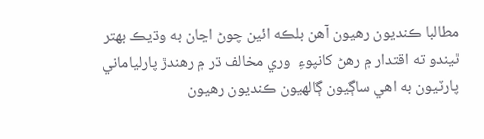مطالبا ڪنديون رھيون آھن بلڪه ائين چوڻ اڃان به وڌيڪ بھتر ٿيندو ته اقتدار ۾ رھڻ کانپوءِ  وري مخالف ڌر ۾ رھندڙ پارلياماني پارٽيون به اھي ساڳيون ڳالھيون ڪنديون رھيون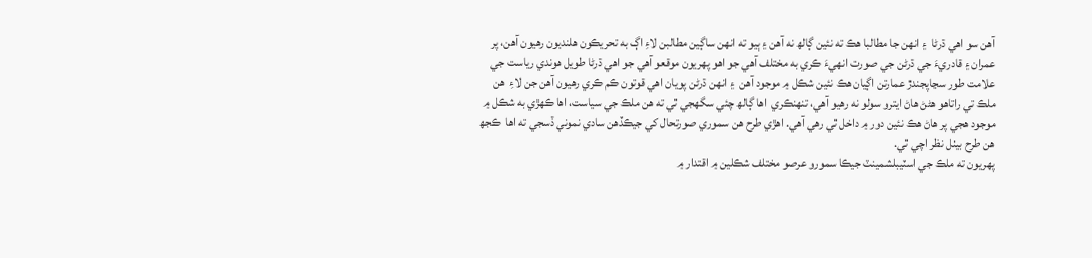آھن سو اھي ڌرڻا  ۽ انھن جا مطالبا ھڪ ته نئين ڳالھ نه آھن ۽ ٻيو ته انھن ساڳين مطالبن لاءِ اڳ به تحريڪون ھلنديون رھيون آھن، پر عمران ۽ قادريءَ جي ڌرڻن جي صورت انھيءَ ڪري به مختلف آھي جو اھو پھريون موقعو آھي جو اھي ڌرڻا طويل ھوندي رياست جي علامت طور سڃاپجندڙ عمارتن اڳيان ھڪ نئين شڪل ۾ موجود آھن  ۽ انھن ڌرڻن پويان اھي قوتون ڪم ڪري رھيون آھن جن لاءِ  ھن ملڪ تي راتاھو ھڻڻ ھاڻ ايترو سولو نه رھيو آھي، تنھنڪري  اھا ڳالھ چئي سگھجي ٿي ته ھن ملڪ جي سياست، اھا ڪھڙي به شڪل ۾ موجود ھجي پر ھاڻ ھڪ نئين دور ۾ داخل ٿي رھي آھي. اھڙي طرح ھن سموري صورتحال کي جيڪڏھن سادي نموني ڏسجي ته اھا  ڪجھ ھن طرح بيٺل نظر اچي ٿي.
پھريون ته ملڪ جي اسٽيبلشمينٽ جيڪا سمورو عرصو مختلف شڪلين ۾ اقتدار ۾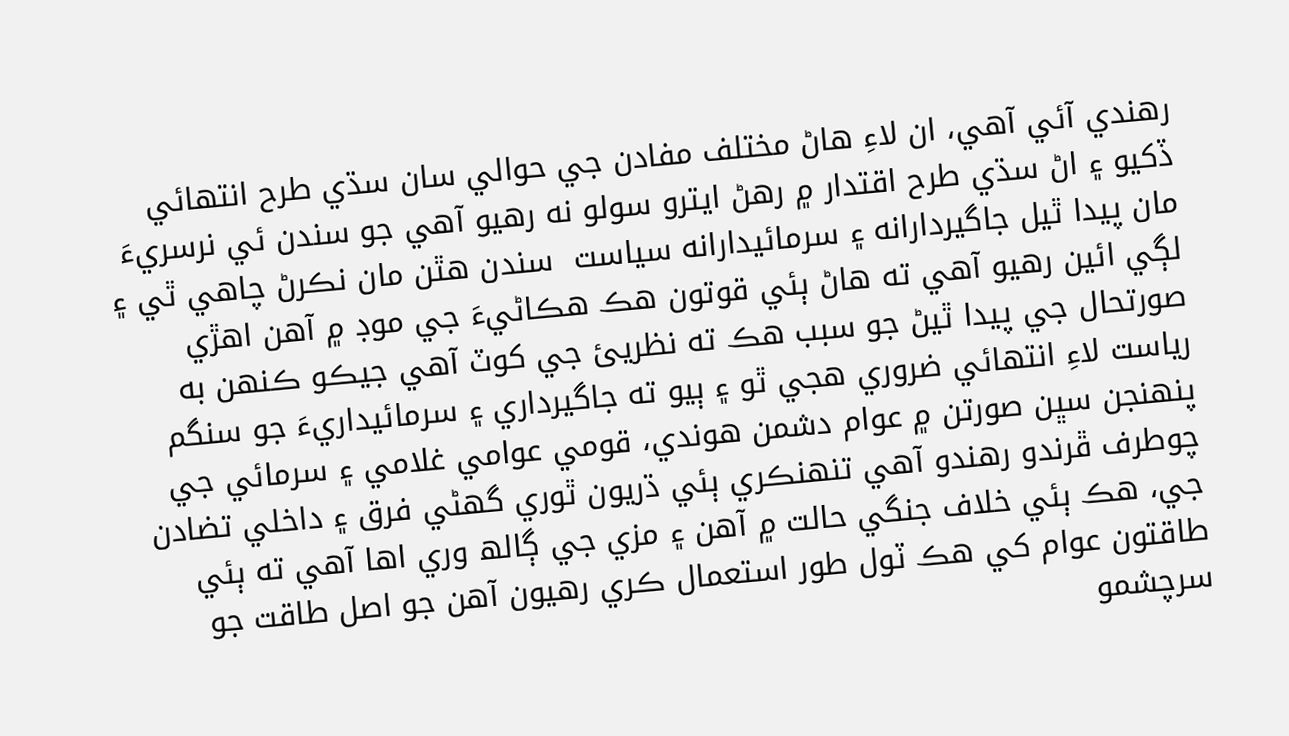رھندي آئي آھي، ان لاءِ ھاڻ مختلف مفادن جي حوالي سان سڌي طرح انتھائي ڏکيو ۽ اڻ سڌي طرح اقتدار ۾ رھڻ ايترو سولو نه رھيو آھي جو سندن ئي نرسريءَ مان پيدا ٿيل جاگيردارانه ۽ سرمائيدارانه سياست  سندن ھٿن مان نڪرڻ چاھي ٿي ۽ لڳي ائين رھيو آھي ته ھاڻ ٻئي قوتون ھڪ ھڪاڻيءَ جي موڊ ۾ آھن اھڙي صورتحال جي پيدا ٿيڻ جو سبب ھڪ ته نظريئ جي کوٽ آھي جيڪو ڪنھن به رياست لاءِ انتھائي ضروري ھجي ٿو ۽ ٻيو ته جاگيرداري ۽ سرمائيداريءَ جو سنگم پنھنجن سڀن صورتن ۾ عوام دشمن ھوندي، قومي عوامي غلامي ۽ سرمائي جي چوطرف ڦرندو رھندو آھي تنھنڪري ٻئي ڌريون ٿوري گھڻي فرق ۽ داخلي تضادن جي، ھڪ ٻئي خلاف جنگي حالت ۾ آھن ۽ مزي جي ڳالھ وري اھا آھي ته ٻئي طاقتون عوام کي ھڪ ٽول طور استعمال ڪري رھيون آھن جو اصل طاقت جو سرچشمو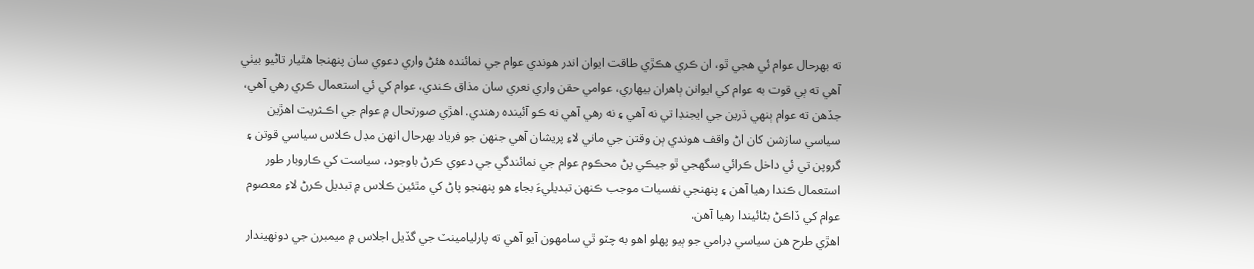ته بھرحال عوام ئي ھجي ٿو، ان ڪري ھڪڙي طاقت ايوان اندر ھوندي عوام جي نمائنده ھئڻ واري دعوي سان پنھنجا ھٿيار تاڻيو بيٺي آھي ته ٻي قوت به عوام کي ايوانن ٻاھران بيھاري، عوامي حقن واري نعري سان مذاق ڪندي، عوام کي ئي استعمال ڪري رھي آھي، جڏھن ته عوام ٻنھي ڌرين جي ايجنڊا تي نه آھي ۽ نه رھي آھي نه ڪو آئينده رھندي. اھڙي صورتحال ۾ عوام جي اڪـثريت اھڙين سياسي سازشن کان اڻ واقف ھوندي ٻن وقتن جي ماني لاءِ پريشان آھي جنھن جو فرياد بھرحال انھن مڊل ڪلاس سياسي قوتن ۽ گروپن تي ئي داخل ڪرائي سگھجي ٿو جيڪي پڻ محڪوم عوام جي نمائندگي جي دعوي ڪرڻ باوجود، سياست کي ڪاروبار طور استعمال ڪندا رھيا آھن ۽ پنھنجي نفسيات موجب ڪنھن تبديليءَ بجاءِ ھو پنھنجو پاڻ کي مٿئين ڪلاس ۾ تبديل ڪرڻ لاءِ معصوم عوام کي ڏاڪڻ بڻائيندا رھيا آھن.
اھڙي طرح ھن سياسي ڊرامي جو ٻيو پھلو اھو به چٽو ٿي سامھون آيو آھي ته پارليامينٽ جي گڏيل اجلاس ۾ ميمبرن جي دونھيندار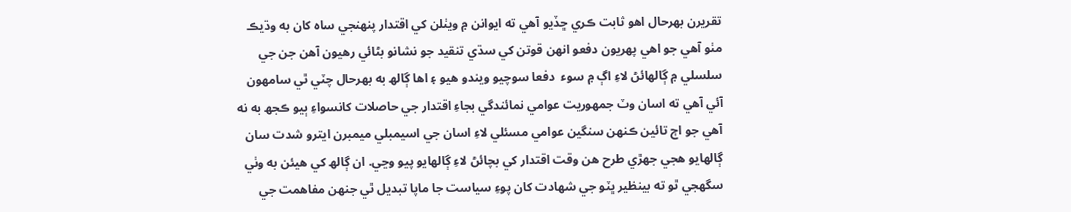تقريرن بھرحال اھو ثابت ڪري ڇڏيو آھي ته ايوانن ۾ ويٺلن کي اقتدار پنھنجي ساه کان به وڌيڪ مٺو آھي جو اھي پھريون دفعو انھن قوتن کي سڌي تنقيد جو نشانو بڻائي رھيون آھن جن جي سلسلي ۾ ڳالھائڻ لاءِ اڳ ۾ سوء  دفعا سوچيو ويندو ھيو ۽ اھا ڳالھ به بھرحال چٽي ٿي سامھون آئي آھي ته اسان وٽ جمھوريت عوامي نمائندگي بجاءِ اقتدار جي حاصلات کانسواءِ ٻيو ڪجھ به نه آھي جو اڄ تائين ڪنھن سنگين عوامي مسئلي لاءِ اسان جي اسيمبلي ميمبرن ايترو شدت سان ڳالھايو ھجي جھڙي طرح ھن وقت اقتدار کي بچائڻ لاءِ ڳالھايو پيو وڃي. ان ڳالھ کي ھيئن به وٺي سگھجي ٿو ته بينظير ڀٽو جي شھادت کان پوءِ سياست جا ماپا تبديل ٿي جنھن مفاھمت جي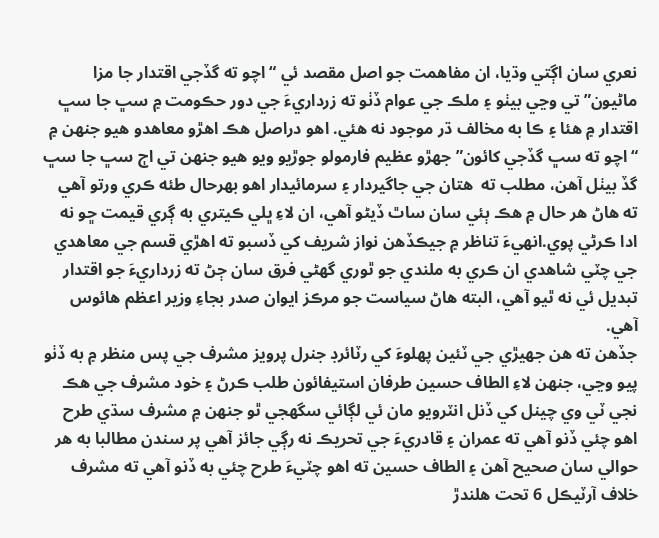نعري سان اڳتي وڌيا، ان مفاھمت جو اصل مقصد ئي “ اچو ته گڏجي اقتدار جا مزا ماڻيون” تي وڃي بيٺو ۽ ملڪ جي عوام ڏٺو ته زرداريءَ جي دور حڪومت ۾ سڀ جا سڀ اقتدار ۾ ھئا ۽ ڪا به مخالف ڌر موجود نه ھئي. اھو دراصل ھڪ اھڙو معاھدو ھيو جنھن ۾ “اچو ته سڀ گڏجي کائون” جھڙو عظيم فارمولو جوڙيو ويو ھيو جنھن تي اڄ سڀ جا سڀ گڏ بيٺل آھن، مطلب ته  ھتان جي جاگيردار ۽ سرمائيدار اھو بھرحال طئه ڪري ورتو آھي ته ھاڻ ھر حال ۾ ھڪ ٻئي سان ساٿ ڏيڻو آھي، ان لاءِ ڀلي ڪيتري به ڳري قيمت ڇو نه ادا ڪرڻي پوي.انھيءَ تناظر ۾ جيڪڏھن نواز شريف کي ڏسبو ته اھڙي قسم جي معاھدي جي چٽي شاھدي ان ڪري به ملندي جو ٿوري گھڻي فرق سان ڄڻ ته زرداريءَ جو اقتدار تبديل ئي نه ٿيو آھي، البته ھاڻ سياست جو مرڪز ايوان صدر بجاءِ وزير اعظم ھائوس آھي.
جڏھن ته ھن جھيڙي جي ٽئين پھلوءَ کي رٽائرڊ جنرل پرويز مشرف جي پس منظر ۾ به ڏٺو پيو وڃي، جنھن لاءِ الطاف حسين طرفان استيفائون طلب ڪرڻ ۽ خود مشرف جي ھڪ نجي ٽي وي چينل کي ڏنل انٽرويو مان ئي لڳائي سگھجي ٿو جنھن ۾ مشرف سڌي طرح اھو چئي ڏنو آھي ته عمران ۽ قادريءَ جي تحريڪ نه رڳي جائز آھي پر سندن مطالبا به ھر حوالي سان صحيح آھن ۽ الطاف حسين ته اھو چٽيءَ طرح چئي به ڏنو آھي ته مشرف خلاف آرٽيڪل 6 تحت ھلندڙ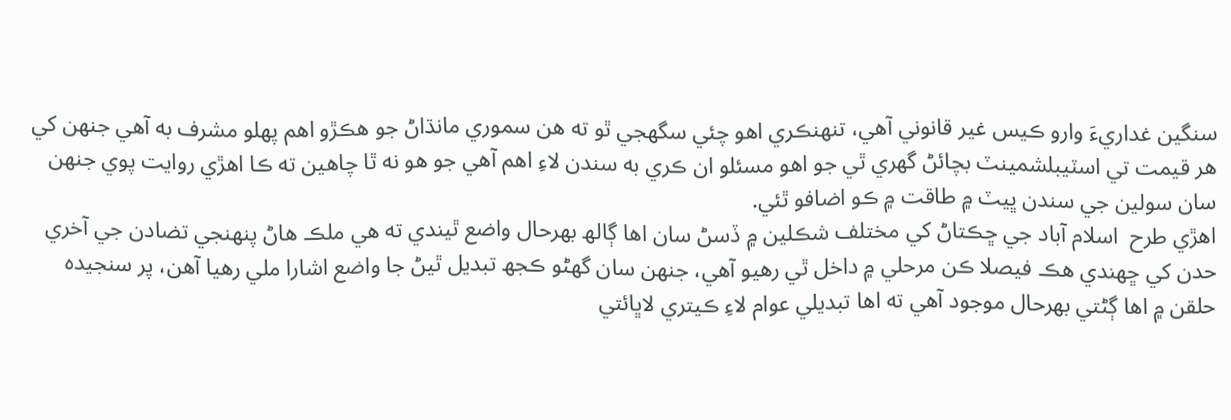سنگين غداريءَ وارو ڪيس غير قانوني آھي، تنھنڪري اھو چئي سگھجي ٿو ته ھن سموري مانڌاڻ جو ھڪڙو اھم پھلو مشرف به آھي جنھن کي ھر قيمت تي اسٽيبلشمينٽ بچائڻ گھري ٿي جو اھو مسئلو ان ڪري به سندن لاءِ اھم آھي جو ھو نه ٿا چاھين ته ڪا اھڙي روايت پوي جنھن سان سولين جي سندن ڀيٽ ۾ طاقت ۾ ڪو اضافو ٿئي.
اھڙي طرح  اسلام آباد جي ڇڪتاڻ کي مختلف شڪلين ۾ ڏسڻ سان اھا ڳالھ بھرحال واضع ٿيندي ته ھي ملڪ ھاڻ پنھنجي تضادن جي آخري حدن کي ڇھندي ھڪ فيصلا ڪن مرحلي ۾ داخل ٿي رھيو آھي، جنھن سان گھڻو ڪجھ تبديل ٿيڻ جا واضع اشارا ملي رھيا آھن، پر سنجيده حلقن ۾ اھا ڳڻتي بھرحال موجود آھي ته اھا تبديلي عوام لاءِ ڪيتري لاڀائتي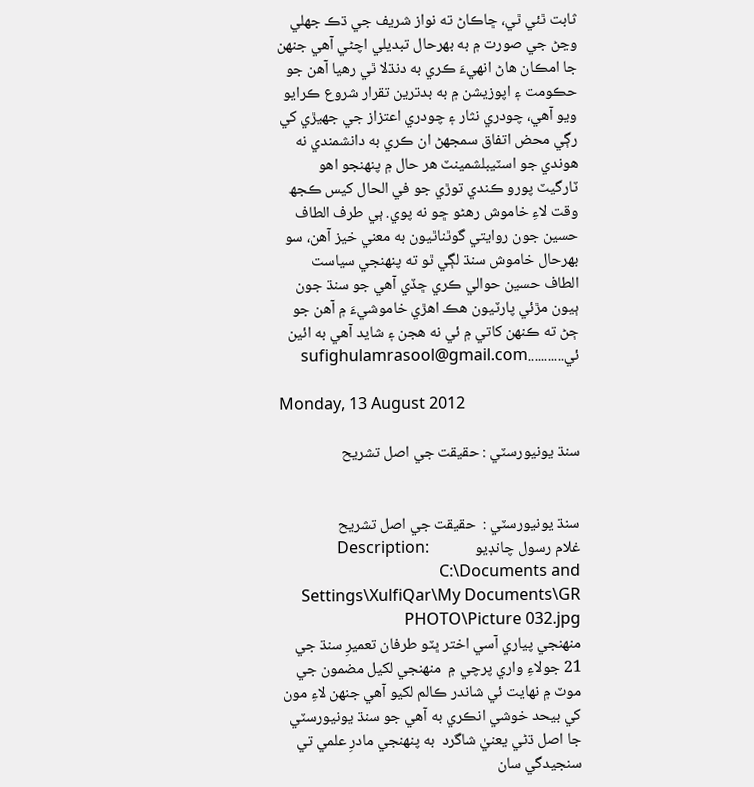ثابت ٿئي ٿي، ڇاڪاڻ ته نواز شريف جي ڌڪ جھلي وڃڻ جي صورت ۾ به بھرحال تبديلي اچڻي آھي جنھن جا امڪان ھاڻ انھيءَ ڪري به دنڌلا ٿي رھيا آھن جو حڪومت ۽ اپوزيشن ۾ به بدترين تقرار شروع ڪرايو ويو آھي، چودري نثار ۽ چودري اعتزاز جي جھيڙي کي رڳي محض اتفاق سمجھڻ ان ڪري به دانشمندي نه ھوندي جو اسٽيبلشمينٽ ھر حال ۾ پنھنجو اھو ٽارگيٽ پورو ڪندي توڙي جو في الحال کيس ڪجھ وقت لاءِ خاموش رھڻو ڇو نه پوي. ٻي طرف الطاف حسين جون روايتي گوٿناٿيون به معني خيز آھن، سو بھرحال خاموش سنڌ لڳي ٿو ته پنھنجي سياست الطاف حسين حوالي ڪري ڇڏي آھي جو سنڌ جون ٻيون مڙئي پارٽيون ھڪ اھڙي خاموشيءَ ۾ آھن جو ڄڻ ته ڪنھن کاتي ۾ ئي نه ھجن ۽ شايد آھي به ائين ئي...........sufighulamrasool@gmail.com

Monday, 13 August 2012

سنڌ يونيورسٽي : حقيقت جي اصل تشريح


سنڌ يونيورسٽي :  حقيقت جي اصل تشريح
غلام رسول چانڊيو             Description: C:\Documents and Settings\XulfiQar\My Documents\GR PHOTO\Picture 032.jpg
منهنجي پياري آسي اختر ڀٽو طرفان تعميرِ سنڌ جي 21 جولاءِ واري پرچي ۾  منهنجي لکيل مضمون جي موٽ ۾ نهايت ئي شاندر ڪالم لکيو آهي جنهن لاءِ مون کي بيحد خوشي انڪري به آهي جو سنڌ يونيورسٽي جا اصل ڌڻي يعنيٰ شاگرد  به پنهنجي مادرِ علمي تي سنجيدگي سان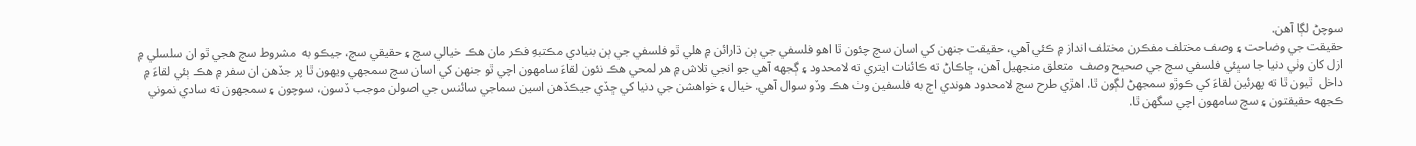سوچڻ لڳا آهن.
حقيقت جي وضاحت ۽ وصف مختلف مفڪرن مختلف انداز ۾ ڪئي آهي، حقيقت جنهن کي اسان سچ چئون ٿا اهو فلسفي جي ٻن ڌارائن ۾ هلي ٿو فلسفي جي ٻن بنيادي مڪتبهِ فڪر مان هڪ خيالي سچ ۽ حقيقي سچ، جيڪو به  مشروط سچ هجي ٿو ان سلسلي ۾ ازل کان وٺي دنيا جا سڀئي فلسفي سچ جي صحيح وصف  متعلق منجهيل آهن، ڇاڪاڻ ته ڪائنات ايتري ته لامحدود ۽ ڳجهه آهي جو انجي تلاش ۾ هر لمحي هڪ نئون لقاءَ سامهون اچي ٿو جنهن کي اسان سچ سمجهي ويهون ٿا پر جڏهن ان سفر ۾ هڪ ٻئي لقاءَ ۾ داخل  ٿيون ٿا ته پهرئين لقاءَ کي ڪوڙو سمجهڻ لڳون ٿا. اهڙي طرح سچ لامحدود هوندي اڄ به فلسفين وٺ هڪ وڏو سوال آهي. خيال ۽ خواهشن جي دنيا کي ڇڏي جيڪڏهن اسين سماجي سائنس جي اصولن موجب ڏسون، سوچون ۽ سمجهون ته سادي نموني ڪجهه حقيقتون ۽ سچ سامهون اچي سگهن ٿا.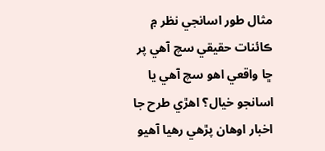مثال طور اسانجي نظر ۾ ڪائنات حقيقي سچ آهي پر ڇا واقعي اهو سچ آهي يا اسانجو خيال؟ اهڙي طرح جا اخبار اوهان پڙهي رهيا آهيو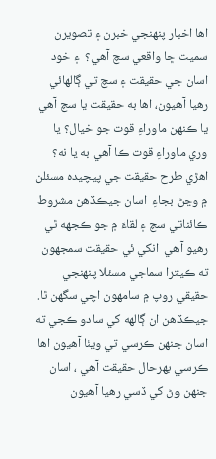اها اخبار پنهنجي خبرن ۽ تصويرن سميت ڇا واقعي سچ آهي؟  ۽ خود اسان جي حقيقت ۽ سچ تي ڳالهائي رهيا آهيون، اها به حقيقت يا سچ آهي يا ڪنهن ماوراءِ قوت جو خيال؟ يا وري ماوراءِ قوت ڪا آهي به يا نه؟ اهڙي طرح حقيقت جي پيچيده مسئلن ۾ وڃڻ بجاءِ  اسان جيڪڏهن مشروط ڪائناتي سچ ۽ لقاءَ ۾ جو ڪجهه ٿي رهيو آهي  انکي ئي حقيقت سمجهون ته ڪيترا سماجي مسئلا پنهنجي حقيقي روپ ۾ سامهون اچي سگهن ٿا. جيڪڏهن ان ڳالهه کي سادو ڪجي ته اسان جنهن ڪرسي تي ويٺا آهيون اها ڪرسي بهرحال حقيقت آهي ، اسان جنهن وڻ کي ڏسي رهيا آهيون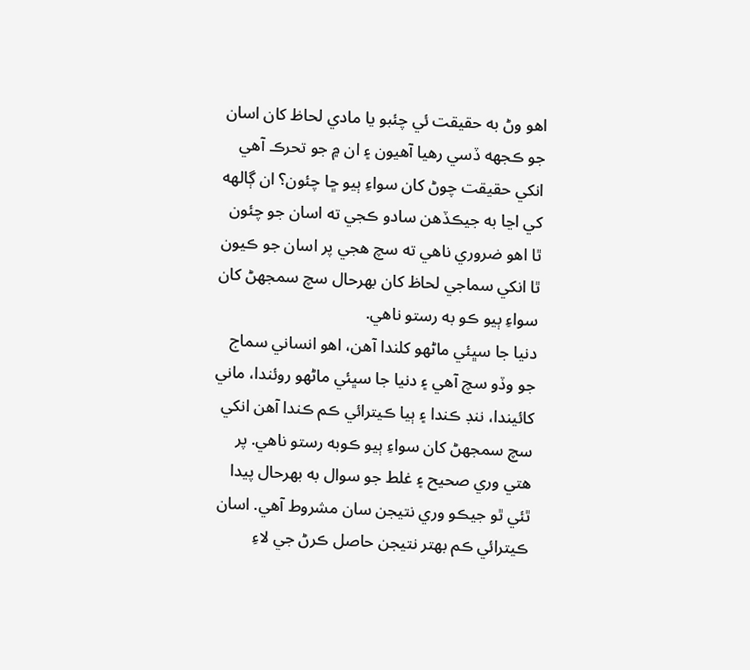اهو وڻ به حقيقت ئي چئبو يا مادي لحاظ کان اسان جو ڪجهه ڏسي رهيا آهيون ۽ ان ۾ جو تحرڪ آهي انکي حقيقت چوڻ کان سواءِ ٻيو ڇا چئون؟ ان ڳالهه کي اڃا به جيڪڏهن سادو ڪجي ته اسان جو چئون ٿا اهو ضروري ناهي ته سچ هجي پر اسان جو ڪيون ٿا انکي سماجي لحاظ کان بهرحال سچ سمجهڻ کان سواءِ ٻيو ڪو به رستو ناهي.
دنيا جا سڀئي ماڻهو کلندا آهن، اهو انساني سماج جو وڏو سچ آهي ۽ دنيا جا سڀئي ماڻهو روئندا، ماني کائيندا، ننڊ ڪندا ۽ ٻيا ڪيترائي ڪم ڪندا آهن انکي سچ سمجهڻ کان سواءِ ٻيو ڪوبه رستو ناهي. پر هتي وري صحيح ۽ غلط جو سوال به بهرحال پيدا ٿئي ٿو جيڪو وري نتيجن سان مشروط آهي. اسان ڪيترائي ڪم بهتر نتيجن حاصل ڪرڻ جي لاءِ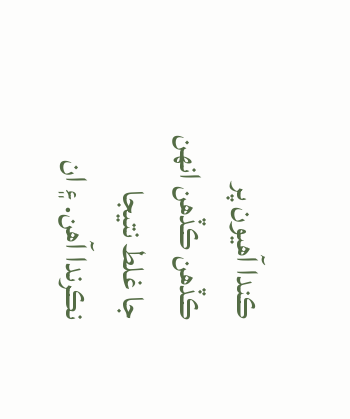ڪندا آهيون پر ڪڏهن ڪڏهن انهن جا غلط نتيجا نڪرندا آهن. ۽ ان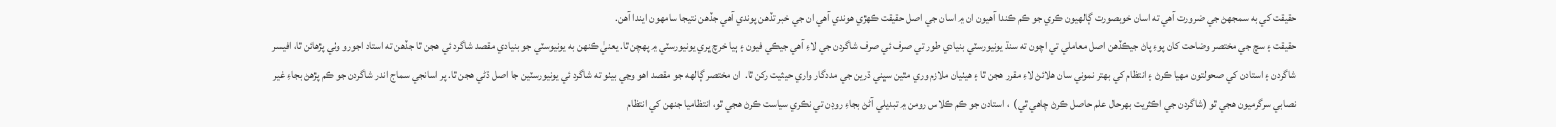حقيقت کي به سمجهڻ جي ضرورت آهي ته اسان خوبصورت ڳالهيون ڪري جو ڪم ڪندا آهيون ان ۾ اسان جي اصل حقيقت ڪهڙي هوندي آهي ان جي خبر تڏهن پوندي آهي جڏهن نتيجا سامهون ايندا آهن.
حقيقت ۽ سچ جي مختصر وضاحت کان پوءِ پاڻ جيڪڏهن اصل معاملي تي اچون ته سنڌ يونيورسٽي بنيادي طور تي صرف ئي صرف شاگردن جي لاءِ آهي جيڪي فيون ۽ ٻيا خرچ ڀري يونيورسٽي ۾ پهچن ٿا. يعنيٰ ڪنهن به يونيوسٽي جو بنيادي مقصد شاگرد ئي هجن ٿا جڏهن ته استاد اجورو وٺي پڙهائن ٿا، افيسر شاگردن ۽ استادن کي صحولتون مهيا ڪرڻ ۽ انتظام کي بهتر نموني سان هلائڻ لاءِ مقرر هجن ٿا ۽ هيٺيان ملازم وري مٿين سڀني ڌرين جي مددگار واري حيثيت رکن ٿا.  ان مختصر ڳالهه جو مقصد اهو وڃي بيٺو ته شاگرد ئي يونيورسٽين جا اصل ڌڻي هجن ٿا. پر اسانجي سماج اندر شاگردن جو ڪم پڙهڻ بجاءِ غير نصابي سرگرميون هجي ٿو (شاگردن جي اڪثريت بهرحال علم حاصل ڪرڻ چاهي ٿي)  ، استادن جو ڪم ڪلاس رومن ۾ تبديلي آڻڻ بجاءِ روڊن تي نڪري سياست ڪرڻ هجي ٿو، انتظاميا جنهن کي انتظام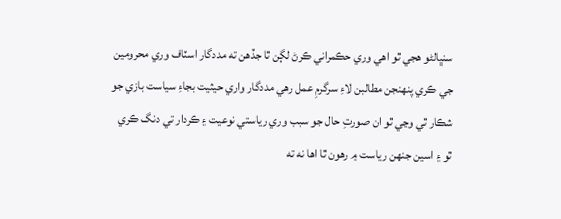سنڀالڻو هجي ٿو اهي وري حڪمراني ڪرڻ لڳن ٿا جڏهن ته مددگار اسٽاف وري محرومين جي ڪري پنهنجن مطالبن لاءِ سرگرمِ عمل رهي مددگار واري حيثيت بجاءِ سياست بازي جو شڪار ٿي وڃي ٿو ان صورتِ حال جو سبب وري رياستي نوعيت ۽ ڪردار تي دنگ ڪري ٿو ۽ اسين جنهن رياست ۾ رهون ٿا اها نه ته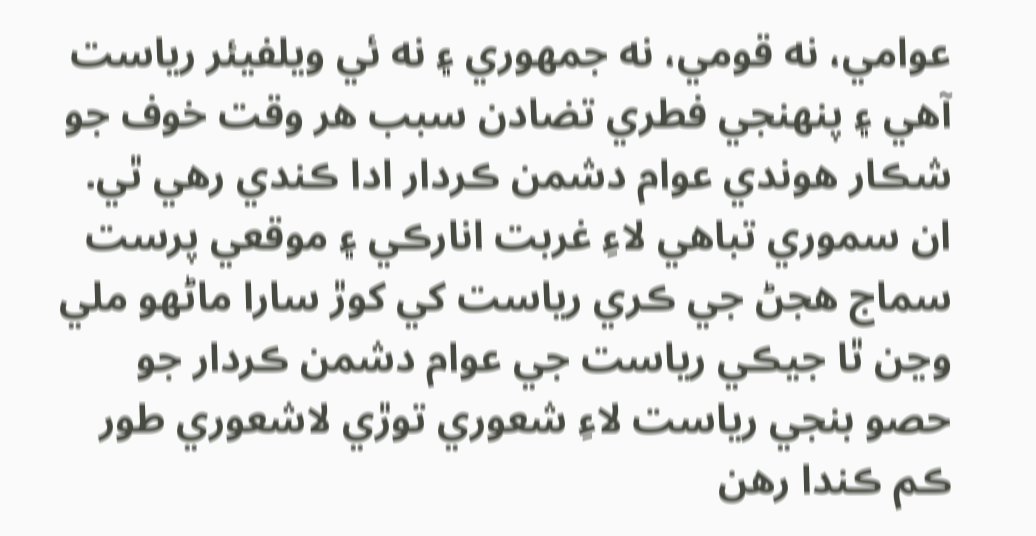عوامي، نه قومي، نه جمهوري ۽ نه ئي ويلفيئر رياست آهي ۽ پنهنجي فطري تضادن سبب هر وقت خوف جو شڪار هوندي عوام دشمن ڪردار ادا ڪندي رهي ٿي. ان سموري تباهي لاءِ غربت انارڪي ۽ موقعي پرست سماج هجڻ جي ڪري رياست کي کوڙ سارا ماڻهو ملي وڃن ٿا جيڪي رياست جي عوام دشمن ڪردار جو حصو بنجي رياست لاءِ شعوري توڙي لاشعوري طور ڪم ڪندا رهن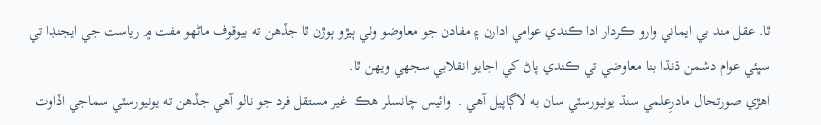ٿا. عقل مند بي ايماني وارو ڪردار ادا ڪندي عوامي ادارن ۽ مفادن جو معاوضو وٺي ٻيڙو ٻوڙن ٿا جڏهن ته بيوقوف ماڻهو مفت ۾ رياست جي ايجنڊا تي سڀئي عوام دشمن ڌنڌا بنا معاوضي تي ڪندي پاڻ کي اجايو انقلابي سجهي ويهن ٿا.
اهڙي صورتحال مادرِعلمي سنڌ يونيورسٽي سان به لاڳاپيل آهي .  وائيس چانسلر هڪ  غير مستقل فرد جو نالو آهي جڏهن ته يونيورسٽي سماجي اڏاوت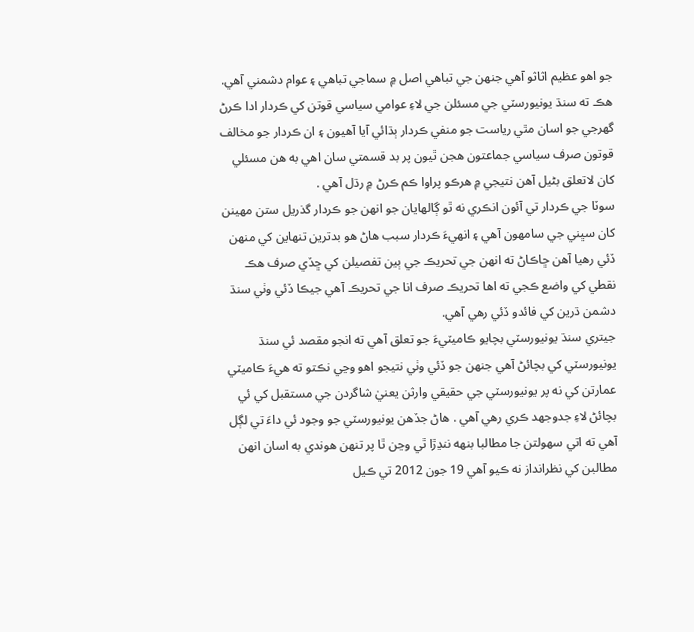جو اهو عظيم اثاثو آهي جنهن جي تباهي اصل ۾ سماجي تباهي ۽ عوام دشمني آهي. هڪ ته سنڌ يونيورسٽي جي مسئلن جي لاءِ عوامي سياسي قوتن کي ڪردار ادا ڪرڻ گهرجي جو اسان مٿي رياست جو منفي ڪردار ٻڌائي آيا آهيون ۽ ان ڪردار جو مخالف قوتون صرف سياسي جماعتون هجن ٿيون پر بد قسمتي سان اهي به هن مسئلي کان لاتعلق بڻيل آهن نتيجي ۾ هرڪو پراوا ڪم ڪرڻ ۾ رڌل آهي .
سوٽا جي ڪردار تي آئون انڪري نه ٿو ڳالهايان جو انهن جو ڪردار گذريل ستن مهينن کان سڀني جي سامهون آهي ۽ انهيءَ ڪردار سبب هاڻ هو بدترين تنهاين کي منهن ڏئي رهيا آهن ڇاڪاڻ ته انهن جي تحريڪ جي ٻين تفصيلن کي ڇڏي صرف هڪ نقطي کي واضع ڪجي ته اها تحريڪ صرف انا جي تحريڪ آهي جيڪا ڏئي وٺي سنڌ دشمن ڌرين کي فائدو ڏئي رهي آهي.
جيتري سنڌ يونيورسٽي بچايو ڪاميٽيءَ جو تعلق آهي ته انجو مقصد ئي سنڌ يونيورسٽي کي بچائڻ آهي جنهن جو ڏئي وٺي نتيجو اهو وڃي نڪتو ته هيءَ ڪاميٽي عمارتن کي نه پر يونيورسٽي جي حقيقي وارثن يعنيٰ شاگردن جي مستقبل کي ئي بچائڻ لاءِ جدوجهد ڪري رهي آهي . هاڻ جڏهن يونيورسٽي جو وجود ئي داءَ تي لڳل آهي ته اتي سهولتن جا مطالبا بنهه ننڍڙا ٿي وڃن ٿا پر تنهن هوندي به اسان انهن مطالبن کي نظرانداز نه ڪيو آهي 19 جون 2012 تي ڪيل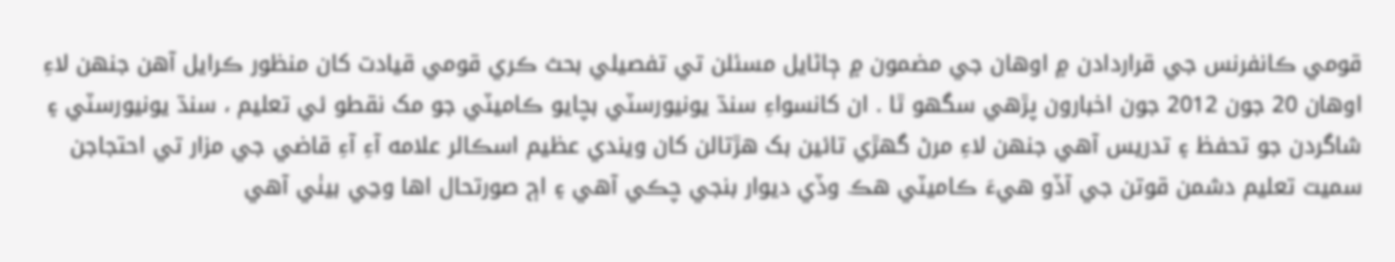قومي ڪانفرنس جي قراردادن ۾ اوهان جي مضمون ۾ ڄاڻايل مسئلن تي تفصيلي بحث ڪري قومي قيادت کان منظور ڪرايل آهن جنهن لاءِ اوهان 20 جون 2012 جون اخبارون پڙهي سگهو ٿا . ان کانسواءِ سنڌ يونيورسٽي بچايو ڪاميٽي جو مک نقطو ئي تعليم ، سنڌ يونيورسٽي ۽ شاگردن جو تحفظ ۽ تدريس آهي جنهن لاءِ مرڻ گهڙي تائين بک هڙتالن کان ويندي عظيم اسڪالر علامه آءِ آءِ قاضي جي مزار تي احتجاجن سميت تعليم دشمن قوتن جي آڏو هيءَ ڪاميٽي هڪ وڏي ديوار بنجي چڪي آهي ۽ اڄ صورتحال اها وڃي بيٺي آهي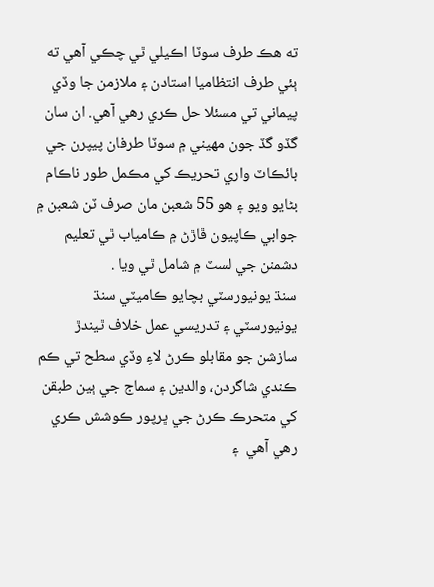ته هڪ طرف سوٽا اڪيلي ٿي چڪي آهي ته ٻئي طرف انتظاميا استادن ۽ ملازمن جا وڏي پيماني تي مسئلا حل ڪري رهي آهي. ان سان گڏو گڏ جون مهيني ۾ سوٽا طرفان پيپرن جي بائڪاٽ واري تحريڪ کي مڪمل طور ناڪام بڻايو ويو ۽ هو 55 شعبن مان صرف ٽن شعبن ۾ جوابي ڪاپيون ڦاڙڻ ۾ ڪامياب ٿي تعليم دشمنن جي لسٽ ۾ شامل ٿي ويا .
سنڌ يونيورسٽي بچايو ڪاميٽي سنڌ يونيورسٽي ۽ تدريسي عمل خلاف ٿيندڙ سازشن جو مقابلو ڪرڻ لاءِ وڏي سطح تي ڪم ڪندي شاگردن، والدين ۽ سماج جي ٻين طبقن کي متحرڪ ڪرڻ جي ڀرپور ڪوشش ڪري رهي آهي  ۽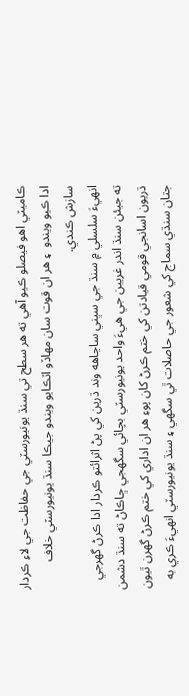ڪاميٽي اهو فيصلو ڪيو آهي ته هر سطح تي سنڌ يونيورسٽي جي حفاظت جي لاءِ ڪردار ادا ڪيو ويندو  ۽ هر ان قوت سان مهاڏو اٽڪايو ويندو جيڪا سنڌ يونيورسٽي خلاف سازش ڪندي.
انهيءَ سلسلي ۾ سنڌ جي سڀني ساڃاهه وند ڌرين کي پڻ اثرائتو ڪردار ادا ڪرڻ گهرجي ته جيئن سنڌ اندر غريبن جي هيءَ واحد يونيورسٽي بچائي سگهجي ڇاڪاڻ ته سنڌ دشمن ڌريون اسانجي قومي قيادتن کي ختم ڪرڻ کان پوءِ هر ان اداري کي ختم ڪرڻ گهرن ٿيون جتان سنڌي سماج کي شعور جي حاصلات ٿي سگهي ۽ سنڌ يونيورسٽي انهيءَ ڪري به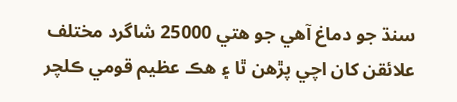سنڌ جو دماغ آهي جو هتي 25000 شاگرد مختلف علائقن کان اچي پڙهن ٿا ۽ هڪ عظيم قومي ڪلچر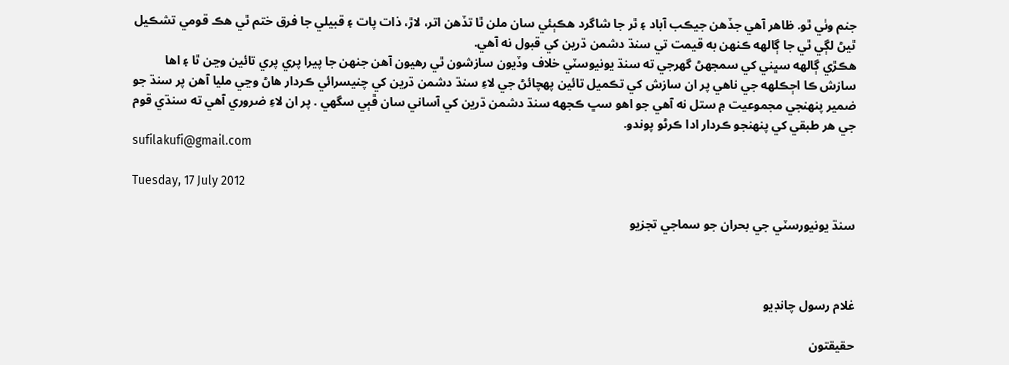جنم وٺي ٿو. ظاهر آهي جڏهن جيڪب آباد ۽ ٿر جا شاگرد هڪٻئي سان ملن ٿا تڏهن اتر، لاڙ، ذات پات ۽ قبيلي جا فرق ختم ٿي هڪ قومي تشڪيل ٿيڻ لڳي ٿي جا ڳالهه ڪنهن به قيمت تي سنڌ دشمن ڌرين کي قبول نه آهي.
هڪڙي ڳالهه سڀني کي سمجهڻ گهرجي ته سنڌ يونيوسٽي خلاف وڏيون سازشون ٿي رهيون آهن جنهن جا پيرا پري پري تائين وڃن ٿا ۽ اها سازش ڪا اڄڪلهه جي ناهي پر ان سازش کي تڪميل تائين پهچائڻ جي لاءِ سنڌ دشمن ڌرين کي چنيسرائي ڪردار هاڻ وڃي مليا آهن پر سنڌ جو ضمير پنهنجي مجموعيت ۾ ستل نه آهي جو اهو سڀ ڪجهه سنڌ دشمن ڌرين کي آساني سان ڦٻي سگهي . پر ان لاءِ ضروري آهي ته سنڌي قوم جي هر طبقي کي پنهنجو ڪردار ادا ڪرڻو پوندو.
sufilakufi@gmail.com

Tuesday, 17 July 2012

سنڌ يونيورسٽي جي بحران جو سماجي تجزيو



غلام رسول چانڊيو

حقيقتون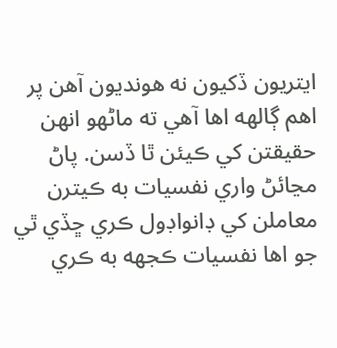ايتريون ڏکيون نه هونديون آهن پر اهم ڳالهه اها آهي ته ماڻهو انهن حقيقتن کي ڪيئن ٿا ڏسن. پاڻ مڃائڻ واري نفسيات به ڪيترن معاملن کي ڊانواڊول ڪري ڇڏي ٿي جو اها نفسيات ڪجهه به ڪري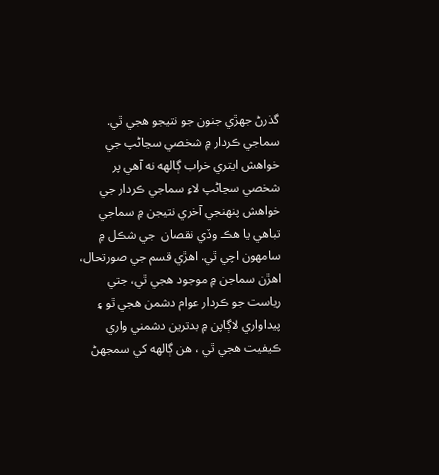گذرڻ جهڙي جنون جو نتيجو هجي ٿي. سماجي ڪردار ۾ شخصي سڃاڻپ جي خواهش ايتري خراب ڳالهه نه آهي پر شخصي سڃاڻپ لاءِ سماجي ڪردار جي خواهش پنهنجي آخري نتيجن ۾ سماجي تباهي يا هڪ وڏي نقصان  جي شڪل ۾ سامهون اچي ٿي. اهڙي قسم جي صورتحال، اهڙن سماجن ۾ موجود هجي ٿي، جتي رياست جو ڪردار عوام دشمن هجي ٿو ۽ پيداواري لاڳاپن ۾ بدترين دشمني واري ڪيفيت هجي ٿي ، هن ڳالهه کي سمجهڻ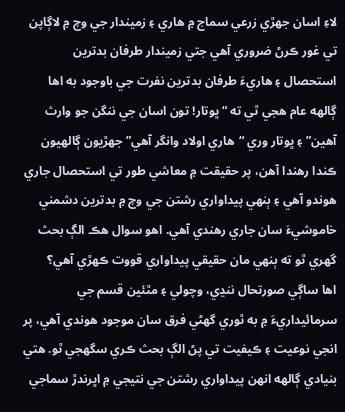لاءِ اسان جهڙي زرعي سماج ۾ هاري ۽ زميندار جي وچ ۾ لاڳاپن تي غور ڪرڻ ضروري آهي جتي زميندار طرفان بدترين استحصال ۽ هاريءَ طرفان بدترين نفرت جي باوجود به اها ڳالهه عام هجي ٿي ته “ڀوتار! تون اسان جي ننگن جو وارث آهين” ۽ ڀوتار وري “هاري اولاد وانگر آهي” جهڙيون ڳالهيون ڪندا رهندا آهن، پر حقيقت ۾ معاشي طور تي استحصال جاري هوندو آهي ۽ ٻنهي پيداواري رشتن جي وچ ۾ بدترين دشمني خاموشيءَ سان جاري رهندي آهي. اهو سوال هڪ الڳ بحث گهري ٿو ته ٻنهي مان حقيقي پيداواري قووت ڪهڙي آهي؟
اها ساڳي صورتحال ننڍي، وچولي ۽ مٿئين قسم جي سرمائيداريءَ ۾ به ٿوري گهڻي فرق سان موجود هوندي آهي، پر انجي نوعيت ۽ ڪيفيت تي پڻ الڳ بحث ڪري سگهجي ٿو. هتي بنيادي ڳالهه انهن پيداواري رشتن جي نتيجي ۾ اڀرندڙ سماجي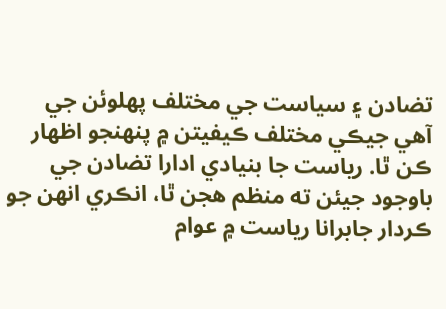تضادن ۽ سياست جي مختلف پهلوئن جي آهي جيڪي مختلف ڪيفيتن ۾ پنهنجو اظهار ڪن ٿا. رياست جا بنيادي ادارا تضادن جي باوجود جيئن ته منظم هجن ٿا، انڪري انهن جو ڪردار جابرانا رياست ۾ عوام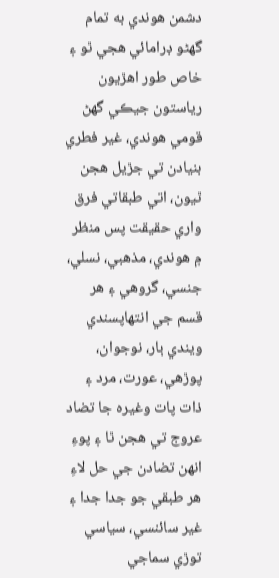دشمن هوندي به تمام گهڻو ڊرامائي هجي ٿو ۽ خاص طور اهڙيون رياستون جيڪي گهڻ قومي هوندي، غير فطري بنيادن تي جڙيل هجن ٿيون، اتي طبقاتي فرق واري حقيقت پس منظر ۾ هوندي، مذهبي، نسلي، جنسي، گروهي ۽ هر قسم جي انتهاپسندي ويندي ٻار، نوجوان، پوڙهي، عورت، مرد ۽ ذات پات وغيره جا تضاد عروج تي هجن ٿا ۽ پوءِ انهن تضادن جي حل لاءِ هر طبقي جو جدا جدا ۽ غير سائنسي، سياسي توڙي سماجي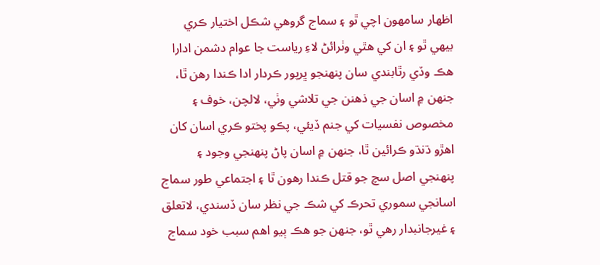اظهار سامهون اچي ٿو ۽ سماج گروهي شڪل اختيار ڪري بيهي ٿو ۽ ان کي هٿي وٺرائڻ لاءِ رياست جا عوام دشمن ادارا هڪ وڏي رٿابندي سان پنهنجو ڀرپور ڪردار ادا ڪندا رهن ٿا، جنهن ۾ اسان جي ذهنن جي تلاشي وٺي، لالچن، خوف ۽ مخصوص نفسيات کي جنم ڏيئي، پڪو پختو ڪري اسان کان اهڙو ڌنڌو ڪرائين ٿا، جنهن ۾ اسان پاڻ پنهنجي وجود ۽ پنهنجي اصل سچ جو قتل ڪندا رهون ٿا ۽ اجتماعي طور سماج اسانجي سموري تحرڪ کي شڪ جي نظر سان ڏسندي، لاتعلق ۽ غيرجانبدار رهي ٿو، جنهن جو هڪ ٻيو اهم سبب خود سماج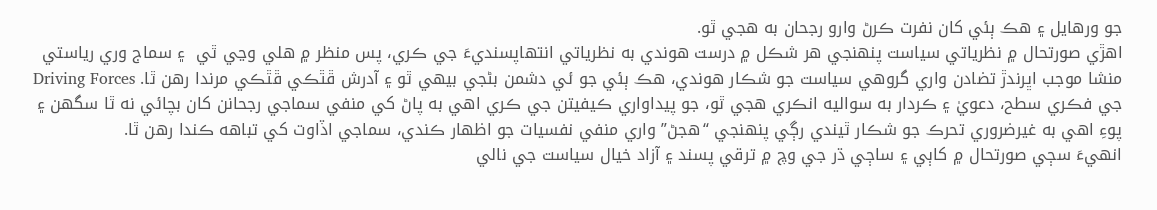جو ورهايل ۽ هڪ ٻئي کان نفرت ڪرڻ وارو رجحان به هجي ٿو.
اهڙي صورتحال ۾ نظرياتي سياست پنهنجي هر شڪل ۾ درست هوندي به نظرياتي انتهاپسنديءَ جي ڪري، پس منظر ۾ هلي وڃي ٿي  ۽ سماج وري رياستي منشا موجب اڀرندڙ تضادن واري گروهي سياست جو شڪار هوندي، هڪ ٻئي جو ئي دشمن بڻجي بيهي ٿو ۽ آدرش ڦٿڪي ڦٿڪي مرندا رهن ٿا. Driving Forces  جي فڪري سطح، دعويٰ ۽ ڪردار به سواليه انڪري هجي ٿو، جو پيداواري ڪيفيتن جي ڪري اهي به پاڻ کي منفي سماجي رجحانن کان بچائي نه ٿا سگهن ۽ پوءِ اهي به غيرضروري تحرڪ جو شڪار ٿيندي رڳي پنهنجي “هجڻ” واري منفي نفسيات جو اظهار ڪندي، سماجي اڏاوت کي تباهه ڪندا رهن ٿا.
انهيءَ سڄي صورتحال ۾ کاٻي ۽ ساڄي ڌر جي وچ ۾ ترقي پسند ۽ آزاد خيال سياست جي نالي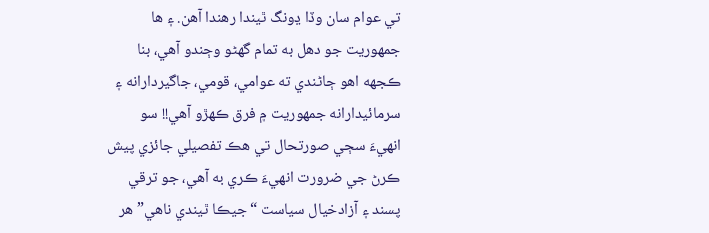تي عوام سان وڏا ڍونگ ٿيندا رهندا آهن. ۽ ها جمهوريت جو دهل به تمام گهڻو وڄندو آهي، بنا ڪجهه اهو ڄاڻندي ته عوامي، قومي، جاگيردارانه ۽ سرمائيدارانه جمهوريت ۾ فرق ڪهڙو آهي!! سو انهيءَ سڄي صورتحال تي هڪ تفصيلي جائزي پيش ڪرڻ جي ضرورت انهيءَ ڪري به آهي، جو ترقي پسند ۽ آزادخيال سياست “جيڪا ٿيندي ناهي” هر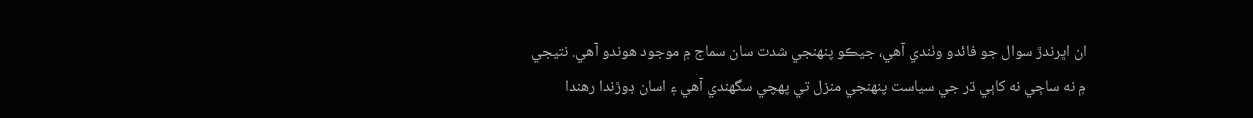ان اڀرندڙ سوال جو فائدو وٺندي آهي، جيڪو پنهنجي شدت سان سماج ۾ موجود هوندو آهي. نتيجي ۾ نه ساڄي نه کاٻي ڌر جي سياست پنهنجي منزل تي پهچي سگهندي آهي ۽ اسان ڊوڙندا رهندا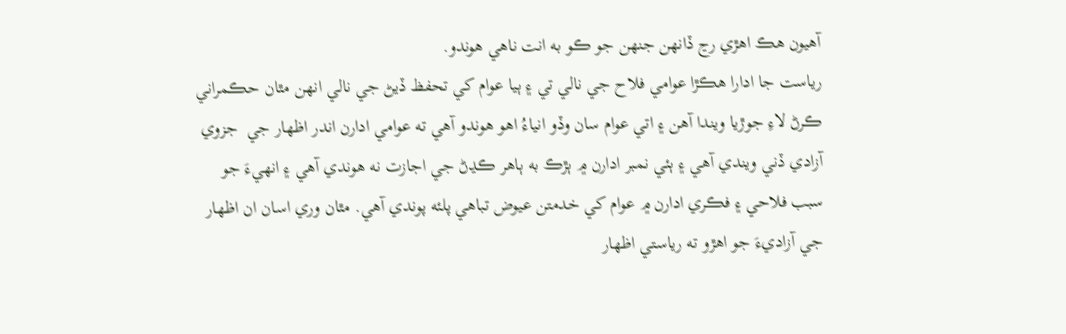آهيون هڪ اهڙي رڃ ڏانهن جنهن جو ڪو به انت ناهي هوندو.
رياست جا ادارا هڪڙا عوامي فلاح جي نالي تي ۽ ٻيا عوام کي تحفظ ڏيڻ جي نالي انهن مٿان حڪمراني ڪرڻ لاءِ جوڙيا ويندا آهن ۽ اتي عوام سان وڏو انياءُ اهو هوندو آهي ته عوامي ادارن اندر اظهار جي  جزوي آزادي ڏني ويندي آهي ۽ ٻئي نمبر ادارن ۾ ٻڙڪ به ٻاهر ڪڍڻ جي اجازت نه هوندي آهي ۽ انهيءَ جو سبب فلاحي ۽ فڪري ادارن ۾ عوام کي خدمتن عيوض تباهي پلئه پوندي آهي. مٿان وري اسان ان اظهار جي آزاديءَ جو اهڙو ته رياستي اظهار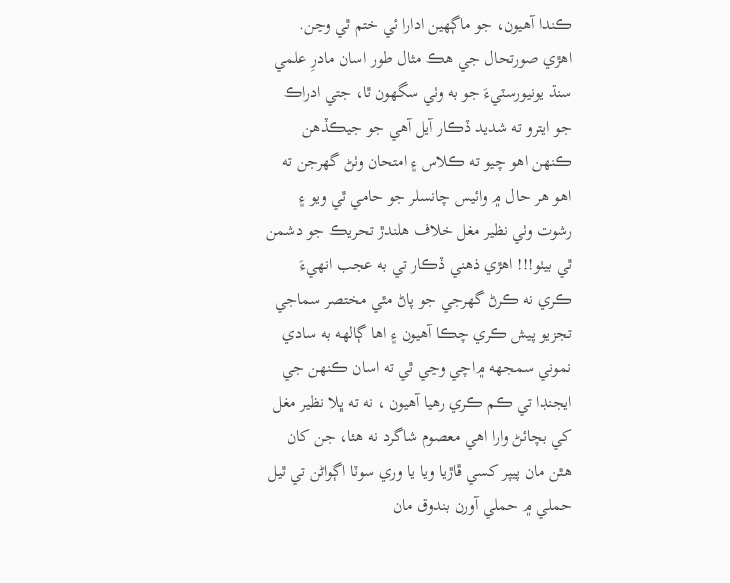ڪندا آهيون، جو ماڳهين ادارا ئي ختم ٿي وڃن.
اهڙي صورتحال جي هڪ مثال طور اسان مادرِ علمي سنڌ يونيورسٽيءَ جو به وٺي سگهون ٿا، جتي ادراڪ  جو ايترو ته شديد ڏڪار آيل آهي جو جيڪڏهن ڪنهن اهو چيو ته ڪلاس ۽ امتحان وٺڻ گهرجن ته اهو هر حال ۾ وائيس چانسلر جو حامي ٿي ويو ۽ رشوت وٺي نظير مغل خلاف هلندڙ تحريڪ جو دشمن ٿي بيٺو!!! اهڙي ذهني ڏڪار تي به عجب انهيءَ ڪري نه ڪرڻ گهرجي جو پاڻ مٿي مختصر سماجي تجزيو پيش ڪري چڪا آهيون ۽ اها ڳالهه به سادي نموني سمجهه ۾اچي وڃي ٿي ته اسان ڪنهن جي ايجنڊا تي ڪم ڪري رهيا آهيون ، نه ته ڀلا نظير مغل کي بچائڻ وارا اهي معصوم شاگرد نه هئا، جن کان هٿن مان پيپر کسي ڦاڙيا ويا يا وري سوٽا اڳواڻن تي ٿيل حملي ۾ حملي آورن بندوق مان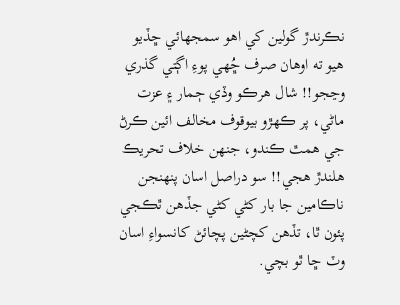نڪرندڙ گولين کي اهو سمجهائي ڇڏيو هيو ته اوهان صرف ڇُهي پوءِ اڳتي گذري وڃجو!! شال هرڪو وڏي ڄمار ۽ عزت ماڻي، پر ڪهڙو بيوقوف مخالف ائين ڪرڻ جي همٿ ڪندو، جنهن خلاف تحريڪ هلندڙ هجي!! سو دراصل اسان پنهنجن ناڪامين جا بار کڻي کڻي جڏهن ٿڪجي پئون ٿا، تڏهن کچڻين پچائڻ کانسواءِ اسان وٽ ڇا ٿو بچي.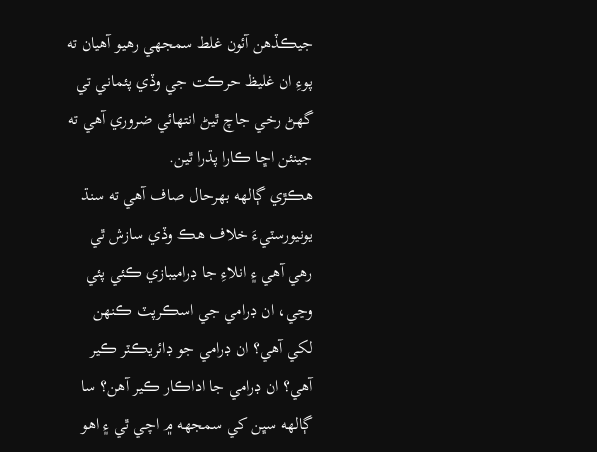جيڪڏهن آئون غلط سمجهي رهيو آهيان ته پوءِ ان غليظ حرڪت جي وڏي پئماني تي گهڻ رخي جاچ ٿيڻ انتهائي ضروري آهي ته جينئن اڇا ڪارا پڌرا ٿين.
هڪڙي ڳالهه بهرحال صاف آهي ته سنڌ يونيورسٽيءَ خلاف هڪ وڏي سازش ٿي رهي آهي ۽ انلاءِ جا ڊراميبازي ڪئي پئي وڃي، ان ڊرامي جي اسڪرپٽ ڪنهن لکي آهي؟ ان ڊرامي جو ڊائريڪٽر ڪير آهي؟ ان ڊرامي جا اداڪار ڪير آهن؟ سا ڳالهه سڀن کي سمجهه ۾ اچي ٿي ۽ اهو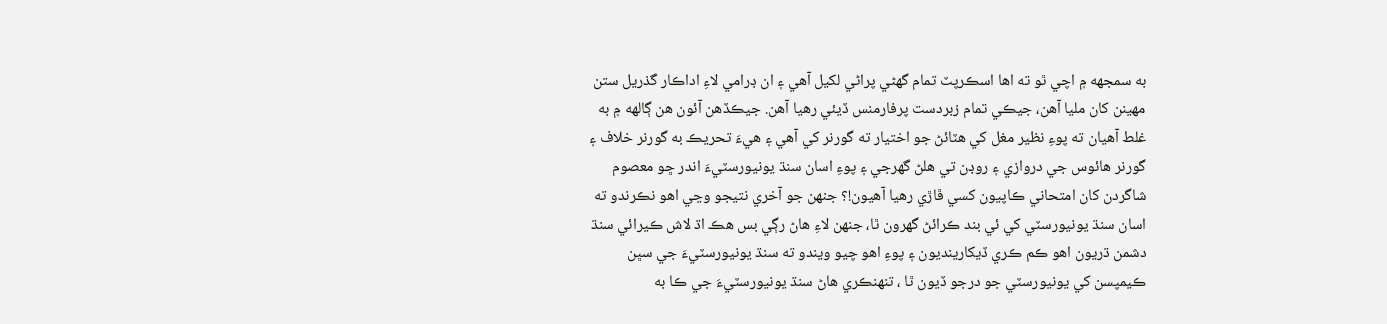به سمجهه ۾ اچي ٿو ته اها اسڪرپٽ تمام گهڻي پراڻي لکيل آهي ۽ ان ڊرامي لاءِ اداڪار گذريل ستن مهينن کان مليا آهن، جيڪي تمام زبردست پرفارمنس ڏيئي رهيا آهن. جيڪڏهن آئون هن ڳالهه ۾ به غلط آهيان ته پوءِ نظير مغل کي هٽائڻ جو اختيار ته گورنر کي آهي ۽ هيءَ تحريڪ به گورنر خلاف ۽ گورنر هائوس جي دروازي ۽ روڊن تي هلڻ گهرجي ۽ پوءِ اسان سنڌ يونيورسٽيءَ اندر ڇو معصوم شاگردن کان امتحاني ڪاپيون کسي ڦاڙي رهيا آهيون!؟ جنهن جو آخري نتيجو وڃي اهو نڪرندو ته اسان سنڌ يونيورسٽي کي ئي بند ڪرائڻ گهرون ٿا، جنهن لاءِ هاڻ رڳي بس هڪ اڌ لاش ڪيرائي سنڌ دشمن ڌريون اهو ڪم ڪري ڏيکارينديون ۽ پوءِ اهو چيو ويندو ته سنڌ يونيورسٽيءَ جي سڀن ڪيمپسن کي يونيورسٽي جو درجو ڏيون ٿا ، تنهنڪري هاڻ سنڌ يونيورسٽيءَ جي ڪا به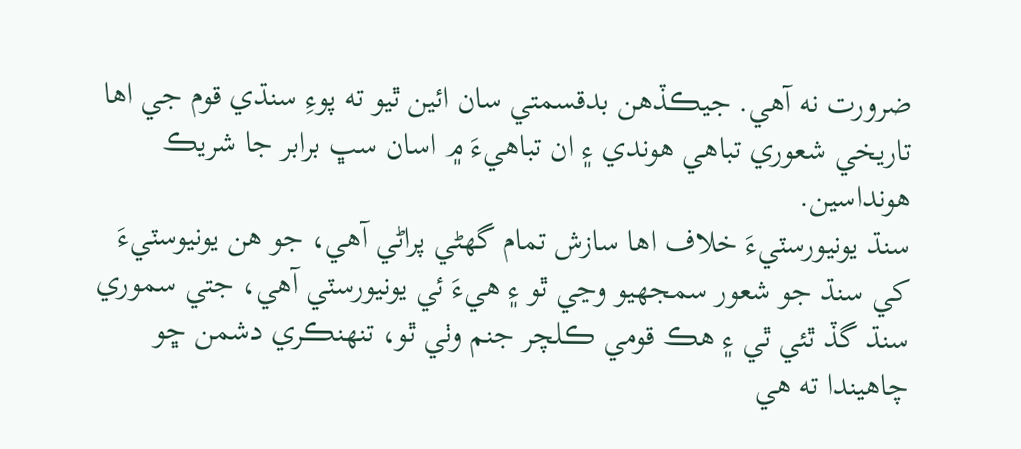ضرورت نه آهي. جيڪڏهن بدقسمتي سان ائين ٿيو ته پوءِ سنڌي قوم جي اها تاريخي شعوري تباهي هوندي ۽ ان تباهيءَ ۾ اسان سڀ برابر جا شريڪ هونداسين.
سنڌ يونيورسٽيءَ خلاف اها سازش تمام گهڻي پراڻي آهي، جو هن يونيوسٽيءَ کي سنڌ جو شعور سمجهيو وڃي ٿو ۽ هيءَ ئي يونيورسٽي آهي، جتي سموري سنڌ گڏ ٿئي ٿي ۽ هڪ قومي ڪلچر جنم وٺي ٿو، تنهنڪري دشمن ڇو چاهيندا ته هي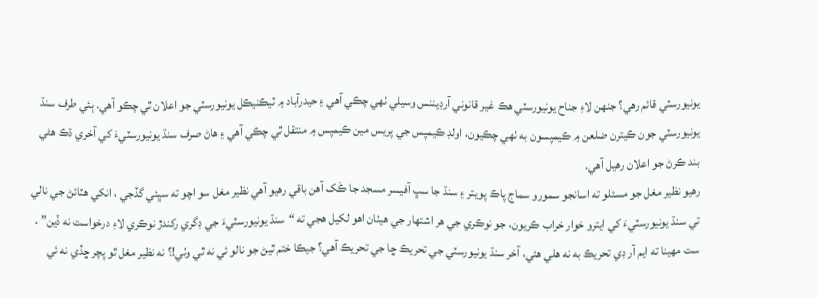يونيورسٽي قائم رهي؟ جنهن لاءِ جناح يونيورسٽي هڪ غير قانوني آرڊيننس وسيلي ٺهي چڪي آهي ۽ حيدرآباد ۾ ٽيڪنيڪل يونيورسٽي جو اعلان ٿي چڪو آهي. ٻئي طرف سنڌ يونيورسٽي جون ڪيترن ضلعن ۾ ڪيمپسون به ٺهي چڪيون، اولڊ ڪيمپس جي پريس مين ڪيمپس ۾ منتقل ٿي چڪي آهي ۽ هاڻ صرف سنڌ يونيورسٽيءَ کي آخري ڌڪ هڻي بند ڪرڻ جو اعلان رهيل آهي.
رهيو نظير مغل جو مسئلو ته اسانجو سمورو سماج پاڪ پويتر ۽ سنڌ جا سڀ آفيسر مسجد جا ڪَک آهن باقي رهيو آهي نظير مغل سو اچو ته سڀئي گڏجي ، انکي هٽائڻ جي نالي تي سنڌ يونيورسٽيءَ کي ايترو خوار خراب ڪريون، جو نوڪري جي هر اشتهار جي هيٺان اهو لکيل هجي ته “سنڌ يونيورسٽيءَ جي ڊگري رکندڙ نوڪري لاءِ درخواست نه ڏين” .
ست مهينا ته ايم آر ڊي تحريڪ به نه هلي هئي، آخر سنڌ يونيورسٽي جي تحريڪ ڇا جي تحريڪ آهي؟ جيڪا ختم ٿيڻ جو نالو ئي نه ٿي وٺي!؟ نه نظير مغل ٿو پچر ڇڏي نه ئي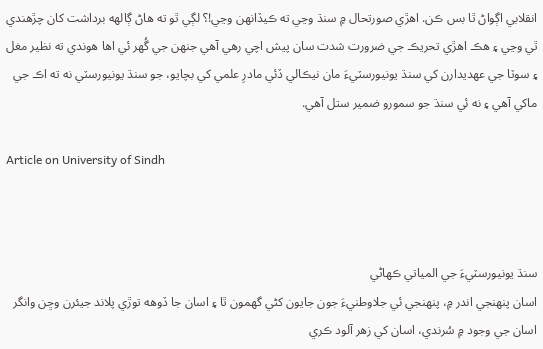انقلابي اڳواڻ ٿا بس ڪن. اهڙي صورتحال ۾ سنڌ وڃي ته ڪيڏانهن وڃي!؟ لڳي ٿو ته هاڻ ڳالهه برداشت کان چڙهندي ٿي وڃي ۽ هڪ اهڙي تحريڪ جي ضرورت شدت سان پيش اچي رهي آهي جنهن جي گُهر ئي اها هوندي ته نظير مغل ۽ سوٽا جي عهديدارن کي سنڌ يونيورسٽيءَ مان نيڪالي ڏئي مادرِ علمي کي بچايو، جو سنڌ يونيورسٽي نه ته اڪ جي ماکي آهي ۽ نه ئي سنڌ جو سمورو ضمير ستل آهي.

Article on University of Sindh



سنڌ يونيورسٽيءَ جي المياتي ڪهاڻي
اسان پنهنجي اندر ۾، پنهنجي ئي جلاوطنيءَ جون جايون کڻي گهمون ٿا ۽ اسان جا ڏوهه توڙي پلاند جيئرن وڇن وانگر  اسان جي وجود ۾ سُرندي، اسان کي زهر آلود ڪري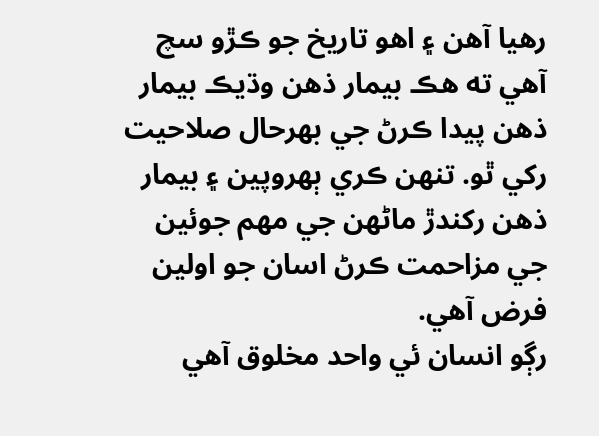رهيا آهن ۽ اهو تاريخ جو ڪڙو سچ  آهي ته هڪ بيمار ذهن وڌيڪ بيمار ذهن پيدا ڪرڻ جي بهرحال صلاحيت رکي ٿو. تنهن ڪري ٻهروپين ۽ بيمار ذهن رکندڙ ماڻهن جي مهم جوئين جي مزاحمت ڪرڻ اسان جو اولين فرض آهي.
رڳو انسان ئي واحد مخلوق آهي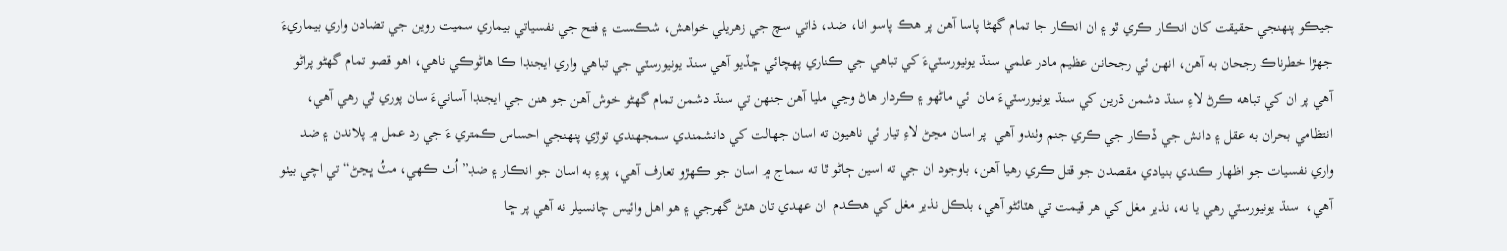جيڪو پنهنجي حقيقت کان انڪار ڪري ٿو ۽ ان انڪار جا تمام گهڻا پاسا آهن پر هڪ پاسو انا، ضد، ذاتي سچ جي زهريلي خواهش، شڪست ۽ فتح جي نفسياتي بيماري سميت روين جي تضادن واري بيماريءَ  جهڙا خطرناڪ رجحان به آهن، انهن ئي رجحانن عظيم مادر علمي سنڌ يونيورسٽيءَ کي تباهي جي ڪناري پهچائي ڇڏيو آهي سنڌ يونيورسٽي جي تباهي واري ايجنڊا ڪا هاڻوڪي ناهي، اهو قصو تمام گهڻو پراڻو آهي پر ان کي تباهه ڪرڻ لاءِ سنڌ دشمن ڌرين کي سنڌ يونيورسٽيءَ مان  ئي ماڻهو ۽ ڪردار هاڻ وڃي مليا آهن جنهن تي سنڌ دشمن تمام گهڻو خوش آهن جو هنن جي ايجنڊا آسانيءَ سان پوري ٿي رهي آهي، انتظامي بحران به عقل ۽ دانش جي ڏڪار جي ڪري جنم وٺندو آهي  پر اسان مڃڻ لاءِ تيار ئي ناهيون ته اسان جهالت کي دانشمندي سمجهندي توڙي پنهنجي احساس ڪمتري ءَ جي رد عمل ۾ پلاندن ۽ ضد واري نفسيات جو اظهار ڪندي بنيادي مقصدن جو قتل ڪري رهيا آهن، باوجود ان جي ته اسين ڄاڻو ٿا ته سماج ۾ اسان جو ڪهڙو تعارف آهي، پوءِ به اسان جو انڪار ۽ ضڊ” اُٺ ڪهي، مٽُ ڀڃڻ“ تي اچي بيٺو آهي،  سنڌ يونيورسٽي رهي يا نه، نذير مغل کي هر قيمت تي هٽائڻو آهي، بلڪل نذير مغل کي هڪدم  ان عهدي تان هٽڻ گهرجي ۽ هو اهل وائيس چانسيلر نه آهي پر ڇا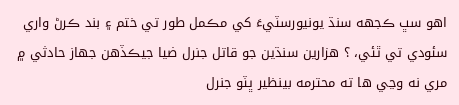اهو سڀ ڪجهه سنڌ يونيورسٽيءَ کي مڪمل طور تي ختم ۽ بند ڪرڻ واري سئودي تي ٿئي، ؟ هزارين سنڌين جو قاتل جنرل ضيا جيڪڏهن جهاز حادثي ۾  مري نه وڃي ها ته محترمه بينظير ڀٽو جنرل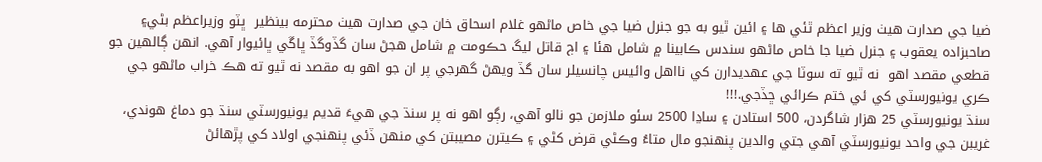ضيا جي صدارت هيٺ وزير اعظم ٿئي ها ۽ ائين ٿيو به جو جنرل ضيا جي خاص ماڻهو غلام اسحاق خان جي صدارت هيٺ محترمه بينظير  ڀٽو وزيراعظم بڻي۽ صاحبزاده يعقوب ۽ جنرل ضيا جا خاص ماڻهو سندس ڪابينا ۾ شامل هئا ۽ اڄ قاتل ليگ حڪومت ۾ شامل هجڻ سان گڏوگڏ ڀاڱي ڀائيوار آهي. انهن ڳالهين جو قطعي مقصد اهو  نه ٿيو ته سوٽا جي عهديدارن کي نااهل وائيس چانسيلر سان گڏ ويهڻ گهرجي پر ان جو اهو به مقصد نه ٿيو ته هڪ خراب ماڻهو جي ڪري يونيورسٽي کي ئي ختم ڪرائي ڇڏجي.!!!
سنڌ يونيورسٽي 25 هزار شاگردن، 500 استادن ۽ ساڍا 2500 سئو ملازمن جو نالو آهي، رڳو اهو نه پر سنڌ جي هيءَ قديم يونيورسٽي سنڌ جو دماغ هوندي، غريبن جي واحد يونيورسٽي آهي جتي والدين پنهنجو مال متاءُ وڪڻي قرض کڻي ۽ ڪيترن مصيبتن کي منهن ڏئي پنهنجي اولاد کي پڙهائڻ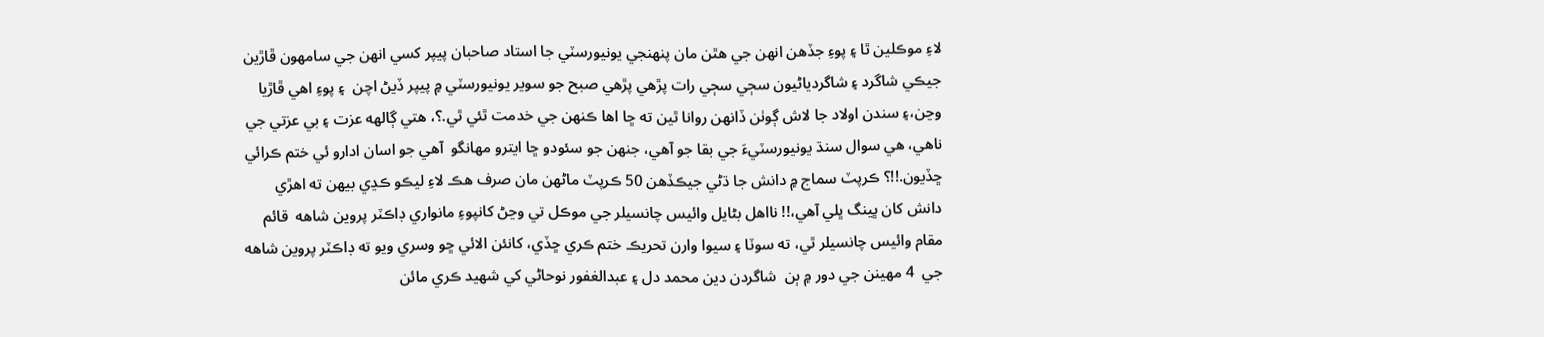لاءِ موڪلين ٿا ۽ پوءِ جڏهن انهن جي هٿن مان پنهنجي يونيورسٽي جا استاد صاحبان پيپر کسي انهن جي سامهون ڦاڙين جيڪي شاگرد ۽ شاگردياڻيون سڄي سڄي رات پڙهي پڙهي صبح جو سوير يونيورسٽي ۾ پيپر ڏيڻ اچن  ۽ پوءِ اهي ڦاڙيا وڃن،۽ سندن اولاد جا لاش ڳوٺن ڏانهن روانا ٿين ته ڇا اها ڪنهن جي خدمت ٿئي ٿي.؟، هتي ڳالهه عزت ۽ بي عزتي جي ناهي، هي سوال سنڌ يونيورسٽيءَ جي بقا جو آهي، جنهن جو سئودو ڇا ايترو مهانگو  آهي جو اسان ادارو ئي ختم ڪرائي ڇڏيون.!!؟ ڪرپٽ سماج ۾ دانش جا ڌڻي جيڪڏهن 50 ڪرپٽ ماڻهن مان صرف هڪ لاءِ ليڪو ڪڍي بيهن ته اهڙي دانش کان ڀينگ ڀلي آهي،!! نااهل بڻايل وائيس چانسيلر جي موڪل تي وڃڻ کانپوءِ مانواري ڊاڪٽر پروين شاهه  قائم مقام وائيس چانسيلر ٿي، ته سوٽا ۽ سيوا وارن تحريڪ ختم ڪري ڇڏي، کانئن الائي ڇو وسري ويو ته ڊاڪٽر پروين شاهه جي  4 مهينن جي دور ۾ ٻن  شاگردن دين محمد دل ۽ عبدالغفور نوحاڻي کي شهيد ڪري مائن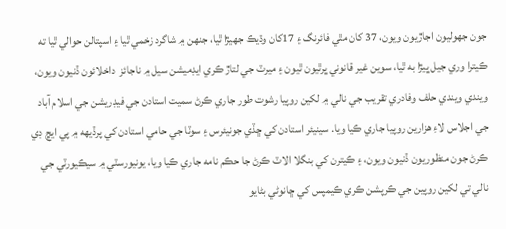جون جهوليون اجاڙيون ويون، 37 کان مٿي فائرنگ ۽ 17کان وڌيڪ جهيڙا ٿيا، جنهن ۾ شاگرد زخمي ٿيا ۽ اسپتالن حوالي ٿيا ته ڪيترا وري جيل ڀيڙا به ٿيا، سوين غير قانوني ڀرٿيون ٿيون ۽ ميرٽ جي لتاڙ ڪري ايڊميشن سيل ۾ ناجائز  داخلائون ڏنيون ويون، ويندي ويندي حلف وفادري تقريب جي نالي ۾ لکين روپيا رشوت طور جاري ڪرڻ سميت استادن جي فيڊريشن جي اسلام آباد جي اجلاس لاءِ هزارين روپيا جاري ڪيا ويا. سينيئر استادن کي ڇڏي جونيئرس ۽ سوٽا جي حامي استادن کي پرڏيهه ۾ پي ايڇ ڊي ڪرڻ جون منظوريون ڏنيون ويون، ۽ ڪيترن کي بنگلا الاٽ ڪرڻ جا حڪم نامه جاري ڪيا ويا، يونيورسٽي ۾ سيڪيورٽي جي نالي تي لکين روپين جي ڪرپشن ڪري ڪيمپس کي ڇانوڻي بڻايو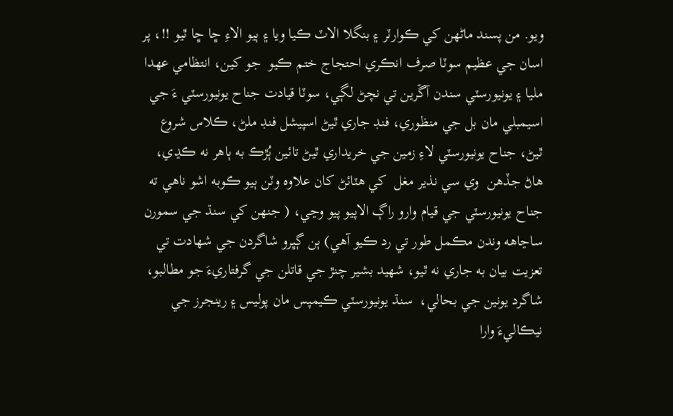ويو. من پسند ماڻهن کي ڪوارٽر ۽ بنگلا الاٽ ڪيا ويا ۽ ٻيو الاءِ ڇا ڇا ٿيو !!، پر اسان جي عظيم سوٽا صرف انڪري احتجاج ختم ڪيو  جو کين، انتظامي عهدا مليا ۽ يونيورسٽي سندن آڱرين تي نچڻ لڳي، سوٽا قيادت جناح يونيورسٽي ءَ جي اسيمبلي مان بل جي منظوري، فنڊ جاري ٿيڻ اسپيشل فنڊ ملڻ، ڪلاس شروع ٿيڻ، جناح يونيورسٽي لاءِ زمين جي خريداري ٿيڻ تائين ٻُڙڪ به ٻاهر نه ڪڍي،  هاڻ جڏهن  وي سي نذير مغل  کي هٽائڻ کان علاوه وٽن ٻيو ڪوبه اشو ناهي ته جناح يونيورسٽي جي قيام وارو راڳ الاپيو پيو وڃي، ( جنهن کي سنڌ جي سمورن ساڃاهه وندن مڪمل طور تي رد ڪيو آهي) ٻن ڳڀرو شاگردن جي شهادت تي تعزيت بيان به جاري نه ٿيو، شهيد بشير چنڙ جي قاتلن جي گرفتاريءَ جو مطالبو، شاگرد يونين جي بحالي،  سنڌ يونيورسٽي ڪيمپس مان پوليس ۽ رينجرز جي نيڪاليءَ وارا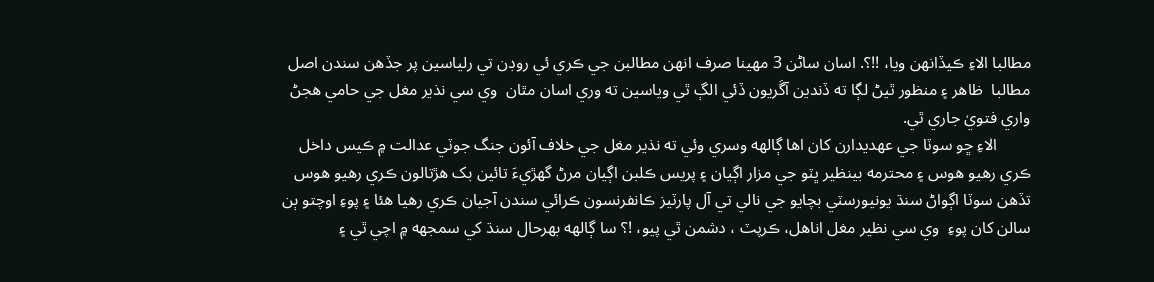مطالبا الاءِ ڪيڏانهن ويا، !!؟. اسان ساڻن 3 مهينا صرف انهن مطالبن جي ڪري ئي روڊن تي رلياسين پر جڏهن سندن اصل مطالبا  ظاهر ۽ منظور ٿيڻ لڳا ته ڏندين آڱريون ڏئي الڳ ٿي وياسين ته وري اسان مٿان  وي سي نذير مغل جي حامي هجڻ واري فتويٰ جاري ٿي.
        الاءِ ڇو سوٽا جي عهديدارن کان اها ڳالهه وسري وئي ته نذير مغل جي خلاف آئون جنگ جوٽي عدالت ۾ ڪيس داخل ڪري رهيو هوس ۽ محترمه بينظير ڀٽو جي مزار اڳيان ۽ پريس ڪلبن اڳيان مرڻ گهڙيءَ تائين بک هڙتالون ڪري رهيو هوس تڏهن سوٽا اڳواڻ سنڌ يونيورسٽي بچايو جي نالي تي آل پارٽيز ڪانفرنسون ڪرائي سندن آجيان ڪري رهيا هئا ۽ پوءِ اوچتو ٻن سالن کان پوءِ  وي سي نظير مغل اناهل، ڪرپٽ ، دشمن ٿي پيو، !؟ سا ڳالهه بهرحال سنڌ کي سمجهه ۾ اچي ٿي ۽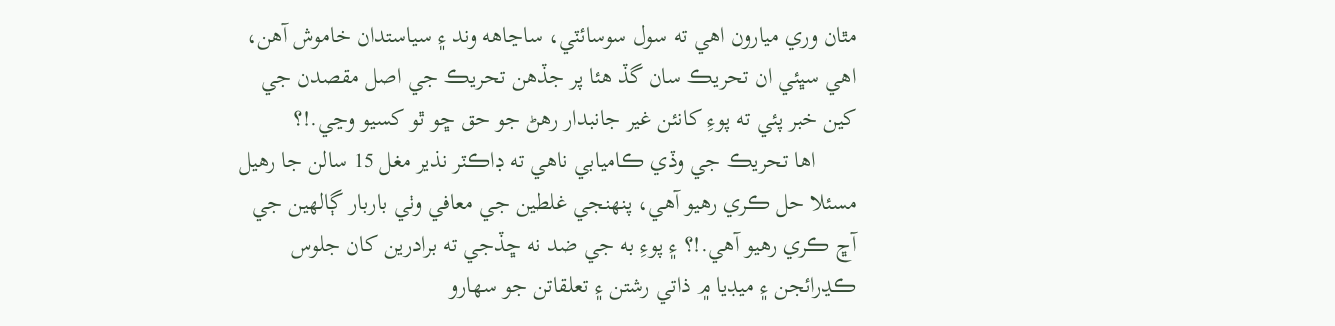مٿان وري ميارون اهي ته سول سوسائٽي، ساڃاهه وند ۽ سياستدان خاموش آهن،  اهي سڀئي ان تحريڪ سان گڏ هئا پر جڏهن تحريڪ جي اصل مقصدن جي کين خبر پئي ته پوءِ کانئن غير جانبدار رهڻ جو حق ڇو ٿو کسيو وڃي.!؟
       اها تحريڪ جي وڏي ڪاميابي ناهي ته ڊاڪٽر نذير مغل 15 سالن جا رهيل مسئلا حل ڪري رهيو آهي، پنهنجي غلطين جي معافي وٺي باربار ڳالهين جي آڇ ڪري رهيو آهي.!؟ ۽ پوءِ به جي ضد نه ڇڏجي ته برادرين کان جلوس ڪڍرائجن ۽ ميڊيا ۾ ذاتي رشتن ۽ تعلقاتن جو سهارو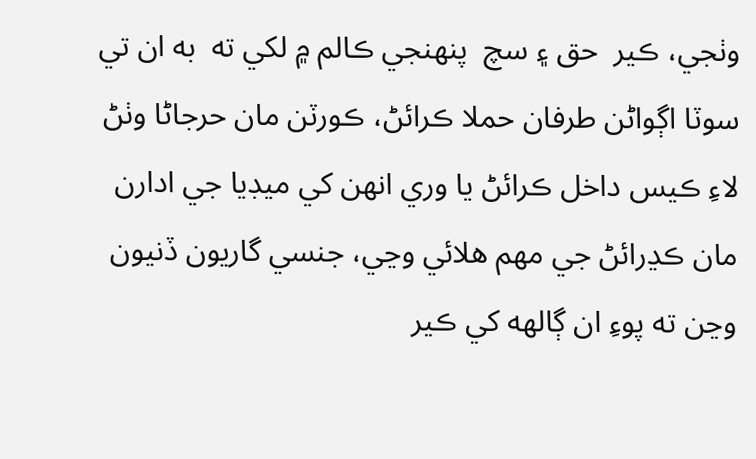وٺجي، ڪير  حق ۽ سچ  پنهنجي ڪالم ۾ لکي ته  به ان تي سوٽا اڳواڻن طرفان حملا ڪرائڻ، ڪورٽن مان حرجاڻا وٺڻ لاءِ ڪيس داخل ڪرائڻ يا وري انهن کي ميڊيا جي ادارن مان ڪڍرائڻ جي مهم هلائي وڃي، جنسي گاريون ڏنيون وڃن ته پوءِ ان ڳالهه کي ڪير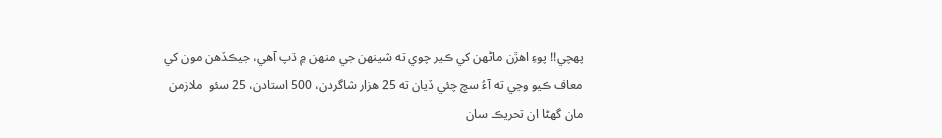پهچي!! پوءِ اهڙن ماڻهن کي ڪير چوي ته شينهن جي منهن ۾ ڌپ آهي، جيڪڏهن مون کي معاف ڪيو وڃي ته آءُ سچ چئي ڏيان ته 25 هزار شاگردن، 500 استادن، 25 سئو  ملازمن مان گهڻا ان تحريڪ سان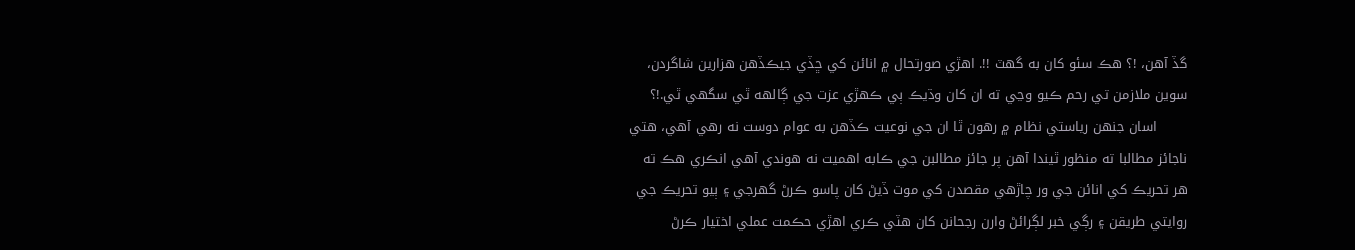گڏ آهن، !؟ هڪ سئو کان به گهٽ !!. اهڙي صورتحال ۾ انائن کي ڇڏي جيڪڏهن هزارين شاگردن، سوين ملازمن تي رحم ڪيو وڃي ته ان کان وڌيڪ ٻي ڪهڙي عزت جي ڳالهه ٿي سگهي ٿي.!؟
       اسان جنهن رياستي نظام ۾ رهون ٿا ان جي نوعيت ڪڏهن به عوام دوست نه رهي آهي، هتي ناجائز مطالبا ته منظور ٿيندا آهن پر جائز مطالبن جي ڪابه اهميت نه هوندي آهي انڪري هڪ ته هر تحريڪ کي انائن جي ور چاڙهي مقصدن کي موت ڏيڻ کان پاسو ڪرڻ گهرجي ۽ ٻيو تحريڪ جي روايتي طريقن ۽ رڳي خبر لڳرائڻ وارن رجحانن کان هٽي ڪري اهڙي حڪمت عملي اختيار ڪرڻ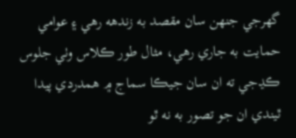گهرجي جنهن سان مقصد به زندهه رهي ۽ عوامي حمايت به جاري رهي، مثال طور ڪلاس وٺي جلوس ڪڍجي ته ان سان جيڪا سماج ۾ همدردي پيدا ٿيندي ان جو تصور به نه ٿو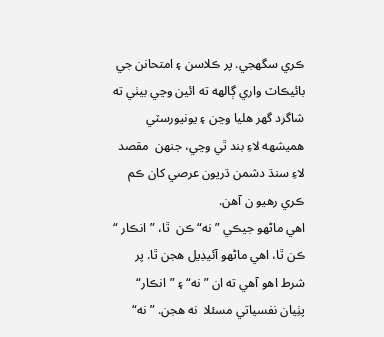ڪري سگهجي. پر ڪلاسن ۽ امتحانن جي بائيڪاٽ واري ڳالهه ته ائين وڃي بيٺي ته شاگرد گهر هليا وڃن ۽ يونيورسٽي هميشهه لاءِ بند ٿي وڃي، جنهن  مقصد لاءِ سنڌ دشمن ڌريون عرصي کان ڪم ڪري رهيو ن آهن.
اهي ماڻهو جيڪي ” نه“ ڪن  ٿا، ”انڪار “ ڪن ٿا، اهي ماڻهو آئيڊيل هجن ٿا. پر شرط اهو آهي ته ان ”نه“ ۽ ”انڪار“ پٺِيان نفسياتي مسئلا  نه هجن. ” نه“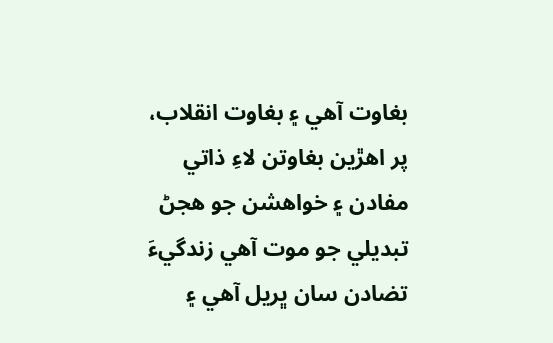بغاوت آهي ۽ بغاوت انقلاب، پر اهڙين بغاوتن لاءِ ذاتي مفادن ۽ خواهشن جو هجڻ تبديلي جو موت آهي زندگيءَ تضادن سان ڀريل آهي ۽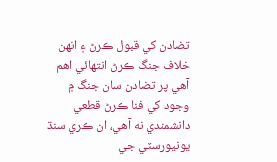تضادن کي قبول ڪرڻ ۽ انهن خلاف جنگ ڪرڻ انتهائي اهم آهي پر تضادن سان جنگ ۾ وجود کي فنا ڪرڻ قطعي دانشمندي نه آهي، ان ڪري سنڌ يونيورسٽي جي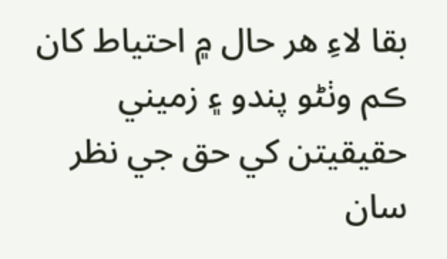بقا لاءِ هر حال ۾ احتياط کان  ڪم وٺڻو پندو ۽ زميني حقيقيتن کي حق جي نظر سان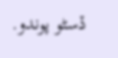ڏسڻو پوندو.